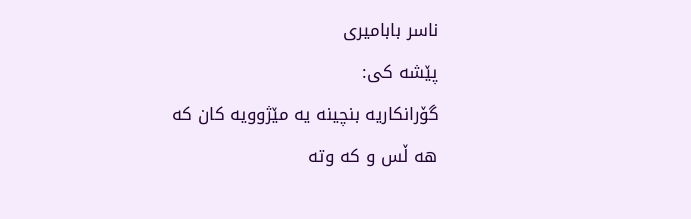ناسر بابامیری
پێشه کی:
گۆرانکاریه بنچینه یه مێژوویه کان که هه ڵس و که وته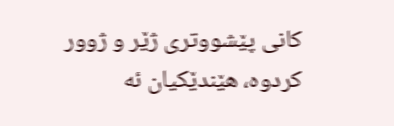کانی پێشووتری ژێر و ژوور کردوه، هێندێکیان ئه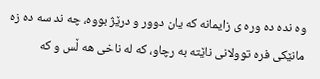وه نده ده وره ی زایمانه که یان دوور و درێژ بووه، چه ند سه ده زه مانێکی فره توولانی ناێته به رچاو، که له ناخی هه ڵس و که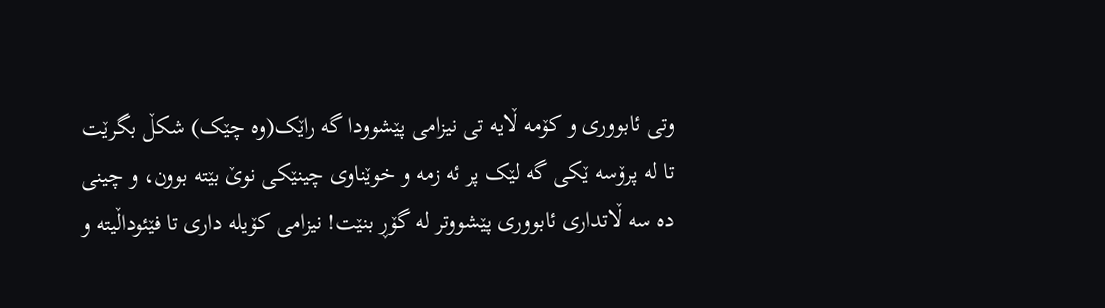وتی ئابووری و کۆمه ڵایه تی نیزامی پێشوودا گه راێک(وه چێک) شکڵ بگرێت تا له پرۆسه ێکی گه لێک پر ئه زمه و خوێناوی چینێکی نوێ بێته بوون، و چینی ده سه ڵاتداری ئابووری پێشووتر له گۆڕ بنێت! نیزامی کۆیله داری تا فێئوداڵیته و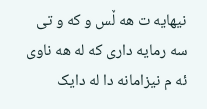نیهایه ت هه ڵس و که و تی سه رمایه داری که له هه ناوی ئه م نیزامانه دا له دایک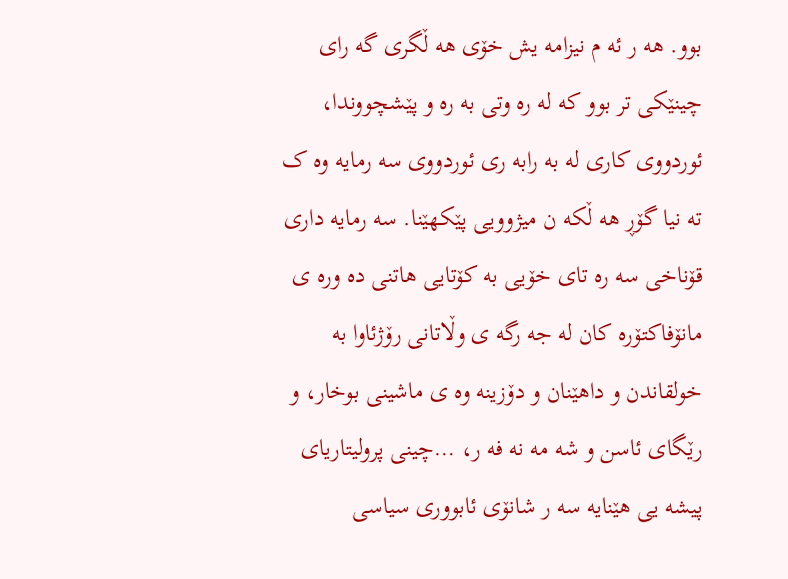بوو. هه ر ئه م نیزامه یش خۆی هه ڵگری گه رای چینێکی تر بوو که له ره وتی به رە و پێشچووندا، ئوردووی کاری له به رابه ری ئوردووی سه رمایه وه ک ته نیا گۆڕ هه ڵکه ن میژوویی پێکهێنا. سه رمایه داری قۆناخی سه ره تای خۆیی به کۆتایی هاتنی ده وره ی مانۆفاکتۆره کان له جه رگه ی وڵاتانی رۆژئاوا به خولقاندن و داهێنان و دۆزینه وه ی ماشینی بوخار، و رێگای ئاسن و شه مه نه فه ر، …چینی پرولیتاریای پیشه یی هێنایه سه ر شانۆی ئابووری سیاسی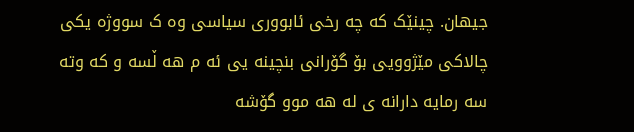جیهان. چینێک که چه رخی ئابووری سیاسی وه ک سووژه یکی چالاکی مێژوویی بۆ گۆرانی بنچینه یی ئه م هه ڵسه و که وته سه رمایه دارانه ی له هه موو گۆشه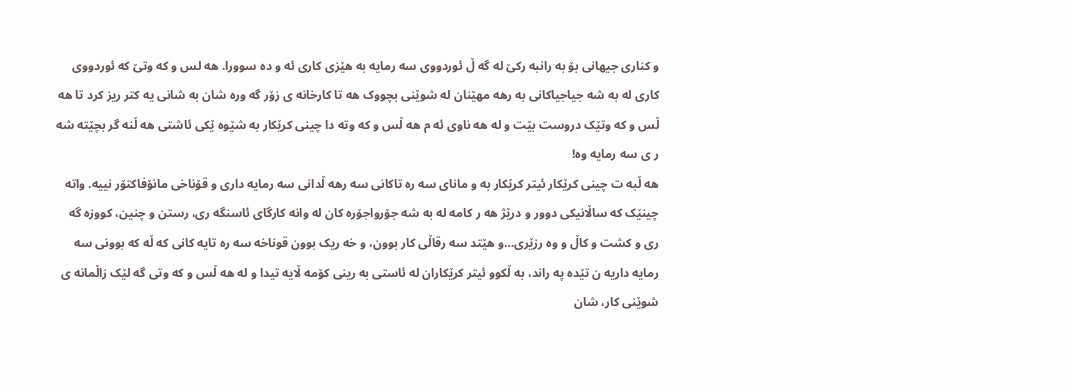و کناری جیهانی بۆ به رانبه رکێ له گه ڵ ئوردووی سه رمایه به هێزی کاری ئه و ده سوورا. هه لس و که وتێ که ئوردووی کاری له به شه جیاجیاکانی به رهه مهێنان له شوێنی بچووک هه تا کارخانه ی زۆر گه وره شان به شانی یه کتر ریز کرد تا هه ڵس و که وتێک دروست بێت و له هه ناوی ئه م هه ڵس و که وته دا چینی کرێکار به شێوه ێکی ئاشتی هه ڵنه گر بچێته شه ر ی سه رمایه وه!
هه ڵبه ت چینی کرێکار ئیتر کرێکار به و مانای سه ره تاکانی سه رهه ڵدانی سه رمایه داری و قۆناخی مانۆفاکتۆر نییه. واته چینێک که ساڵانیکی دوور و درێژ هه ر کامه له به شه جۆرواجۆره کان له وانه کارگای ئاسنگه ری، رستن و چنین، کووزه گه ری و کشت و کاڵ و وه رزێری…و هێتد سه رقاڵی کار بوون، و خه ریک بوون قوناخه سه ره تایه کانی که ڵه که بوونی سه رمایه داریه ن تێده په راند، به ڵکوو ئیتر کرێکاران له ئاستی به رینی کۆمه ڵایه تیدا و له هه ڵس و که وتی گه لێک زاڵمانه ی شوێنی کار، شان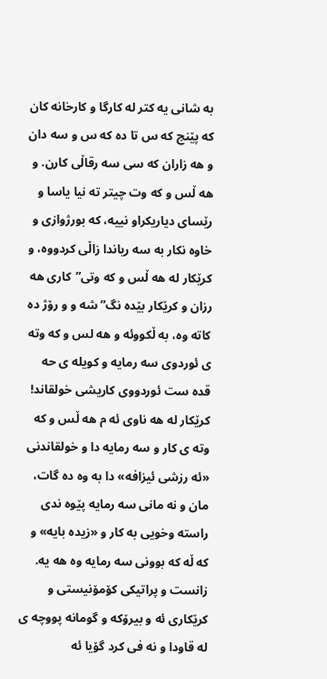به شانی یه کتر له کارگا و کارخانه کان که پێنج که س تا ده که س و سه دان و هه زاران که سی سه رقاڵی کارن. و هه ڵس و که وت چیتر ته نیا یاسا و رێسای دیاریکراو نییه، که بورژوازی و خاوه نکار به سه ریاندا زاڵی کردووه، و کرێکار له هه ڵس و که وتی”کاری هه رزان و کرێکار بێده نگ” شه و و رۆژ ده کاته وه، به ڵکووئه و هه لس و که وته ی ئوردوی سه رمایه و کویله ی حه قده ست ئوردووی کاریشی خولقاند! کرێکار له هه ناوی ئه م هه ڵس و که وته ی کار و سه رمایه دا و خولقاندنی «ئه رزشی ئیزافه» دا به وه ده گات، مان و نه مانی سه رمایه پێوه ندی راسته وخویی به کار و «زیده بایه» و که ڵه که بوونی سه رمایه وه هه یه. زانست و پراتیکی کۆمۆنیستی و کرێکاری ئه و بیرۆکه و گومانه پووچه ی له قاودا و نه فی کرد گۆیا ئه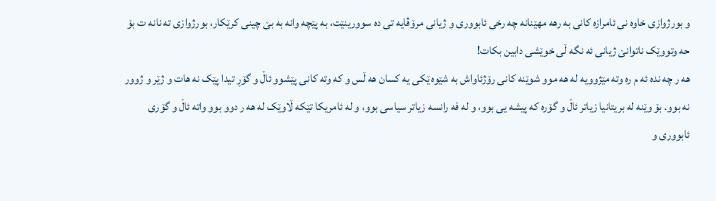و بورژوازی خاوه نی ئامرازه کانی به رهه مهێنانه چه رخی ئابووری و ژیانی مرۆڤایه تی ده سوورینێت، به پێچه وانه به بێ چینی کرێکار، بورژوازی ته نانه ت بۆ حه وتووێک ناتوانێ ژیانی ئه نگه ڵی خوێشی دابین بکات!
هه ر چه نده ئه م ره وته مێژوویه له هه موو شوێنه کانی رۆژئاواش به شێوه ێکی یه کسان هه ڵس و که وته کانی پێشوو ئاڵ و گۆڕ تیدا پێک نه هات و ژێر و ژوور نه بوو. بۆ وێنه له بریتانیا زیاتر ئاڵ و گۆره که پیشه یی بوو، و له فه رانسه زیاتر سیاسی بوو، و له ئامریکا تێکه ڵاوێک له هه ر دوو بوو واته ئاڵ و گۆری ئابووری و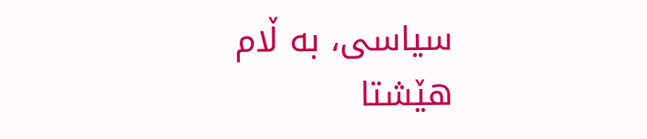سیاسی، به ڵام هێشتا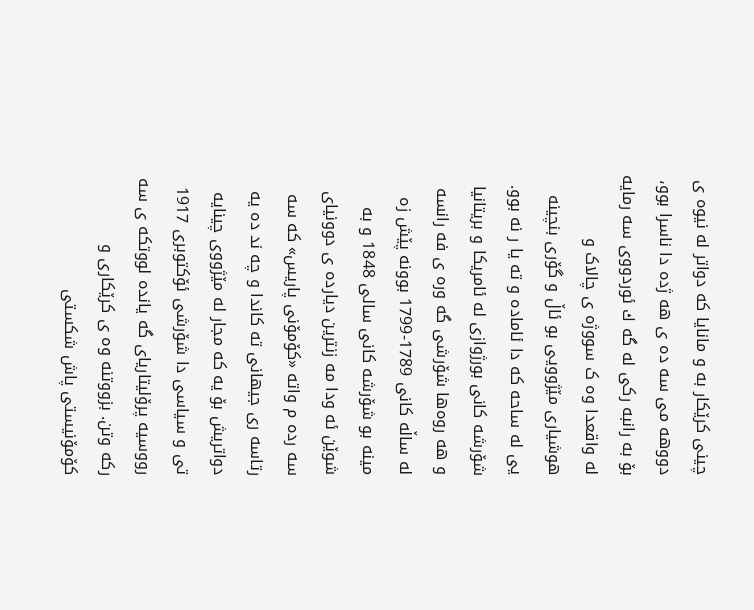چینی کرێکار به و مانایا که دواتر له نیوه ی دووهه می سه ده ی هه ژده دا ناسرا بوو، بۆ به رانبه رکی له گه ك ئوردووی سه رمایه له واقعدا وه ک سووژه ی چالاک و هوشیاری مێژوویی بو ئاڵ و گۆری بنچینه یی له ساحه که دا ئاماده و ته یا ر نه بوو.
شۆرشه کانی بورژوازی له ئامریکا و بریتانیا و هه روەها شۆرشی گه وره ی فه رانسه له ساڵه کانی 1789-1799 بوونه پێش زه مینه بو شۆرشه کانی سالی 1848 و به شوێن ئه ودا مه زنترین دیارده ی دوونیای سه رده م واته «کۆمۆنی پاریس» که سه رتاسه ری جیهانی ته کاندا و چه ند ده یه دواتریش بۆ یه که مجار له مێژووی چینایه تی و سیاسی دا شۆرشی ئۆکتوبری 1917 رووسیه پرۆلیتاریای گه یانده لووتکه ی سه رکه وتن. بزووتنه وه ی کرێکاری و کۆمۆنیستی پاش شکستی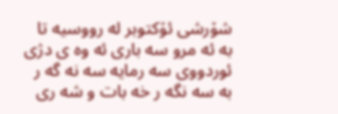شۆرشی ئۆکتوبر له رووسیه تا به ئه مرو سه باری ئه وه ی دژی ئوردووی سه رمایه سه نه گه ر به سه نگه ر خه بات و شه ری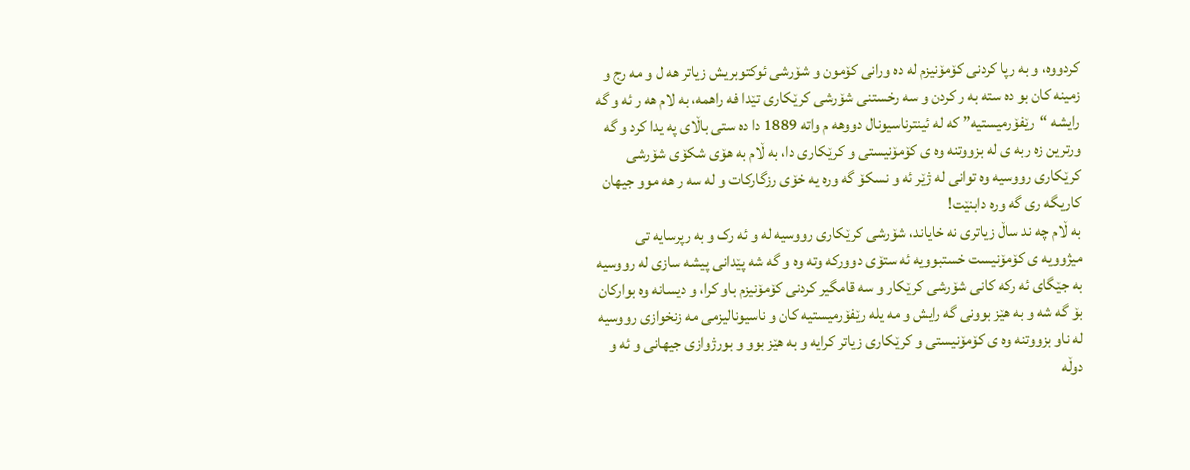کردووه، و به رپا کردنی کۆمۆنیزم له ده ورانی کۆمون و شۆرشی ئوکتوبریش زیاتر هه ل و مه رج و زمینه کان بو ده سته به ر کردن و سه رخستنی شۆرشی کرێکاری تێدا فه راهمه، به لام هه ر ئه و گه رایشه “رێفۆرمیستیه” که له ئینترناسیونال دووهه م واته 1889 دا ده ستی باڵای په یدا کرد و گه ورترین زه ربه ی له بزووتنه وه ی کۆمۆنیستی و کرێکاری دا، به ڵام به هۆی شکۆی شۆرشی کرێکاری رووسیه وه توانی له ژێر ئه و نسکۆ گه وره یه خۆی رزگارکات و له سه ر هه موو جیهان کاریگه ری گه وره دابنێت!
به ڵام چه ند ساڵ زیاتری نه خایاند، شۆرشی کرێکاری رووسیه له و ئه رک و به رپرسایه تی میژوویه ی کۆمۆنیست خستبوویه ئه ستۆی دوورکه وته وه و گه شه پێدانی پیشه سازی له رووسیه به جێگای ئه رکه کانی شۆرشی کرێکار و سه قامگیر کردنی کۆمۆنیزم باو کرا، و دیسانه وه بوارکان بۆ گه شه و به هێز بوونی گه رایش و مه یله رێفۆرمیستیه کان و ناسیونالیزمی مه زنخوازی رووسیه له ناو بزووتنه وه ی کۆمۆنیستی و کرێکاری زیاتر کرایه و به هێز بوو و بورژوازی جیهانی و ئه و دوڵه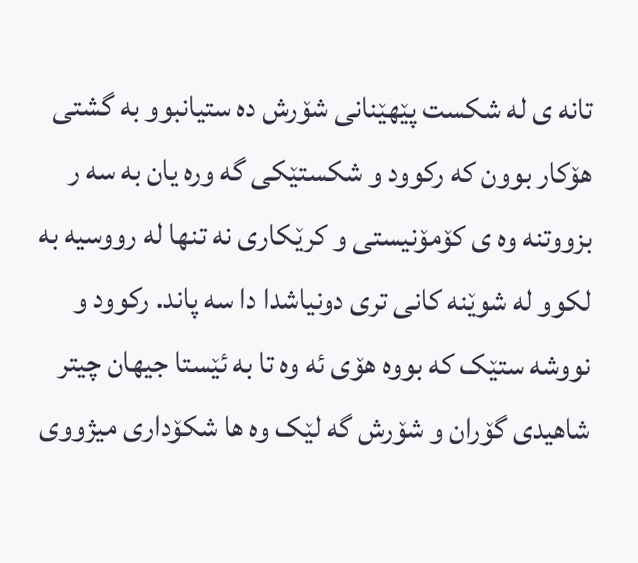تانه ی له شکست پێهێنانی شۆرش ده ستیانبوو به گشتی هۆکار بوون که رکوود و شکستێکی گه وره یان به سه ر بزووتنه وه ی کۆمۆنیستی و کرێکاری نه تنها له رووسیه به لکوو له شوێنه کانی تری دونیاشدا دا سه پاند. رکوود و نووشه ستێک که بووه هۆی ئه وه تا به ئێستا جیهان چیتر شاهیدی گۆران و شۆرش گه لێک وه ها شکۆداری میژووی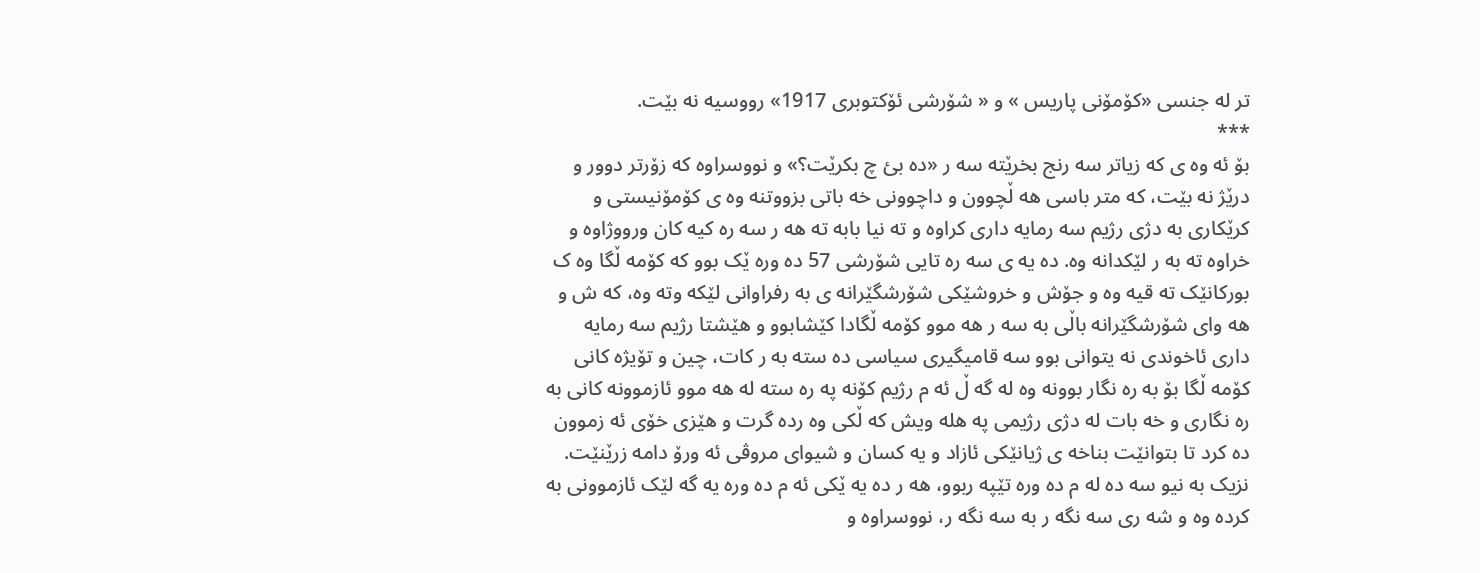تر له جنسی «کۆمۆنی پاریس » و « شۆرشی ئۆکتوبری 1917» رووسیه نه بێت.
***
بۆ ئه وه ی که زیاتر سه رنج بخرێته سه ر «ده بئ چ بکرێت؟» و نووسراوه که زۆرتر دوور و درێژ نه بێت، که متر باسی هه ڵچوون و داچوونی خه باتی بزووتنه وه ی کۆمۆنیستی و کرێکاری به دژی رژیم سه رمایه داری کراوه و ته نیا بابه ته هه ر سه ره کیه کان ورووژاوه و خراوه ته به ر لێکدانه وه. ده یه ی سه ره تایی شۆرشی 57 ده وره ێک بوو که کۆمه ڵگا وه ک بورکانێک ته قیه وه و جۆش و خروشێکی شۆرشگێرانه ی به رفراوانی لێکه وته وه، که ش و هه وای شۆرشگێرانه باڵی به سه ر هه موو کۆمه ڵگادا کێشابوو و هێشتا رژیم سه رمایه داری ئاخوندی نه یتوانی بوو سه قامیگیری سیاسی ده سته به ر کات، چین و تۆیژه کانی کۆمه ڵگا بۆ به ره نگار بوونه وه له گه ڵ ئه م رژیم کۆنه په ره سته له هه موو ئازموونه کانی به ره نگاری و خه بات له دژی رژیمی په هله ویش که ڵکی وه رده گرت و هێزی خۆی ئه زموون ده کرد تا بتوانێت بناخه ی ژیانێکی ئازاد و یه کسان و شیوای مروڤی ئه ورۆ دامه زرێنێت.
نزیک به نیو سه ده له م ده وره تێپه ربوو، هه ر ده یه ێکی ئه م ده وره یه گه لێک ئازموونی به کرده وه و شه ری سه نگه ر به سه نگه ر، نووسراوه و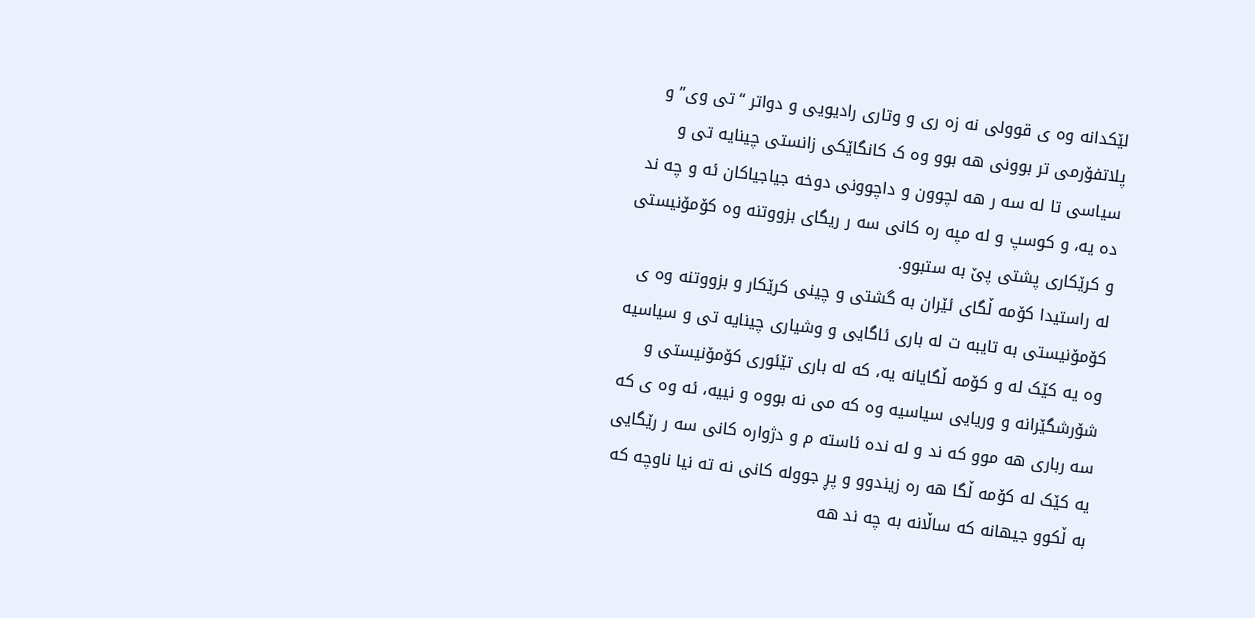لێکدانه وه ی قوولی نه زه ری و وتاری رادیویی و دواتر “تی وی” و پلاتفۆرمی تر بوونی هه بوو وه ک کانگاێکی زانستی چینایه تی و سیاسی تا له سه ر هه لچوون و داچوونی دوخه جیاجیاکان ئه و چه ند ده یه، و کوسپ و له مپه ره کانی سه ر ریگای بزووتنه وه کۆمۆنیستی و کرێکاری پشتی پێ به ستبوو.
له راستیدا کۆمه ڵگای ئێران به گشتی و چینی کرێکار و بزووتنه وه ی کۆمۆنیستی به تایبه ت له باری ئاگایی و وشیاری چینایه تی و سیاسیه وە یه کێک له و کۆمه ڵگایانه یه، که له باری تێئوری کۆمۆنیستی و شۆرشگێرانه و وریایی سیاسیه وە که می نه بووه و نییه، ئه وه ی که سه رباری هه موو که ند و له نده ئاسته م و دژواره کانی سه ر رێگایی یه کێک له کۆمه ڵگا هه ره زیندوو و پڕ جووله کانی نه ته نیا ناوچه که به ڵکوو جیهانه که ساڵانه به چه ند هه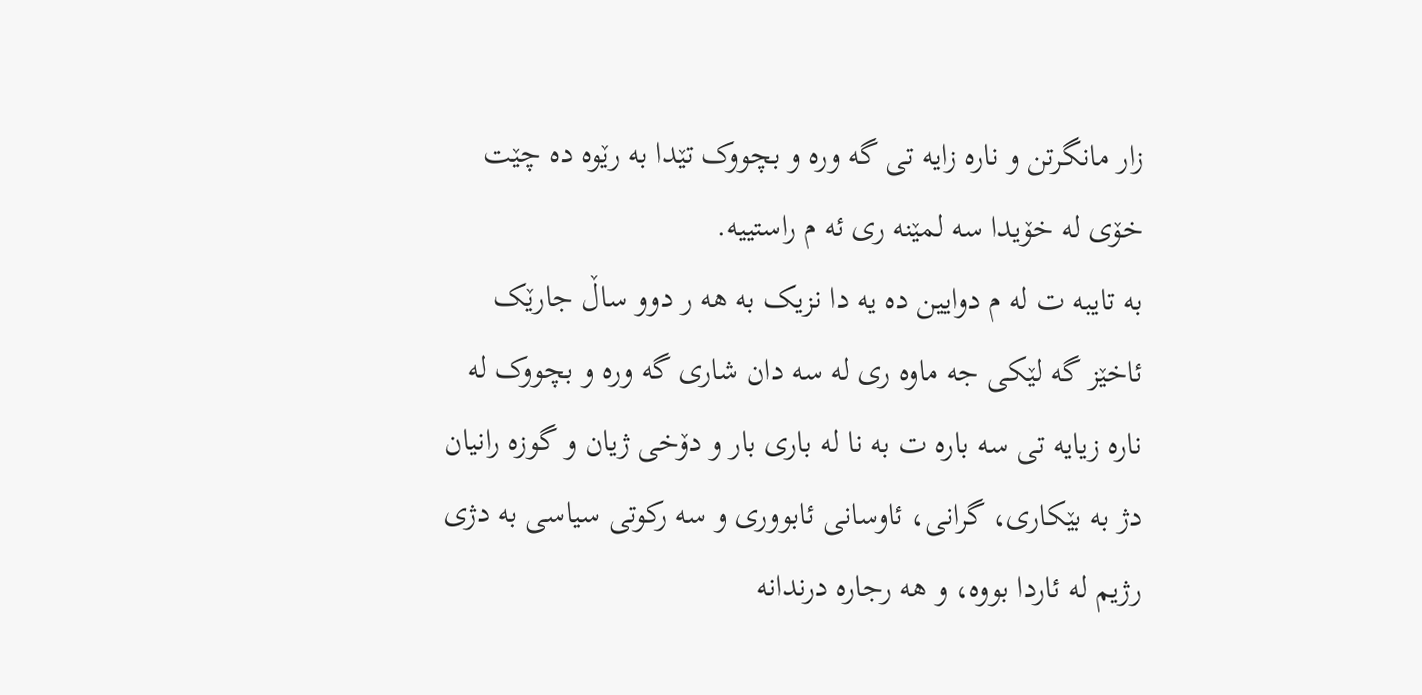زار مانگرتن و ناره زایه تی گه وره و بچووک تێدا به رێوه ده چێت خۆی له خۆیدا سه لمێنه ری ئه م راستییه.
به تایبه ت له م دوایین ده یه دا نزیک به هه ر دوو ساڵ جارێک ئاخێز گه لێکی جه ماوه ری له سه دان شاری گه وره و بچووک له ناره زیایه تی سه باره ت به نا له باری بار و دۆخی ژیان و گوزه رانیان دژ به بێکاری، گرانی، ئاوسانی ئابووری و سه رکوتی سیاسی به دژی رژیم له ئاردا بووه، و هه رجاره درندانه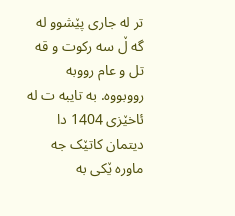تر له جاری پێشوو له گه ڵ سه رکوت و قه تل و عام رووبه رووبووه. به تایبه ت له ئاخێزی 1404 دا دیتمان کاتێک جه ماوره ێکی به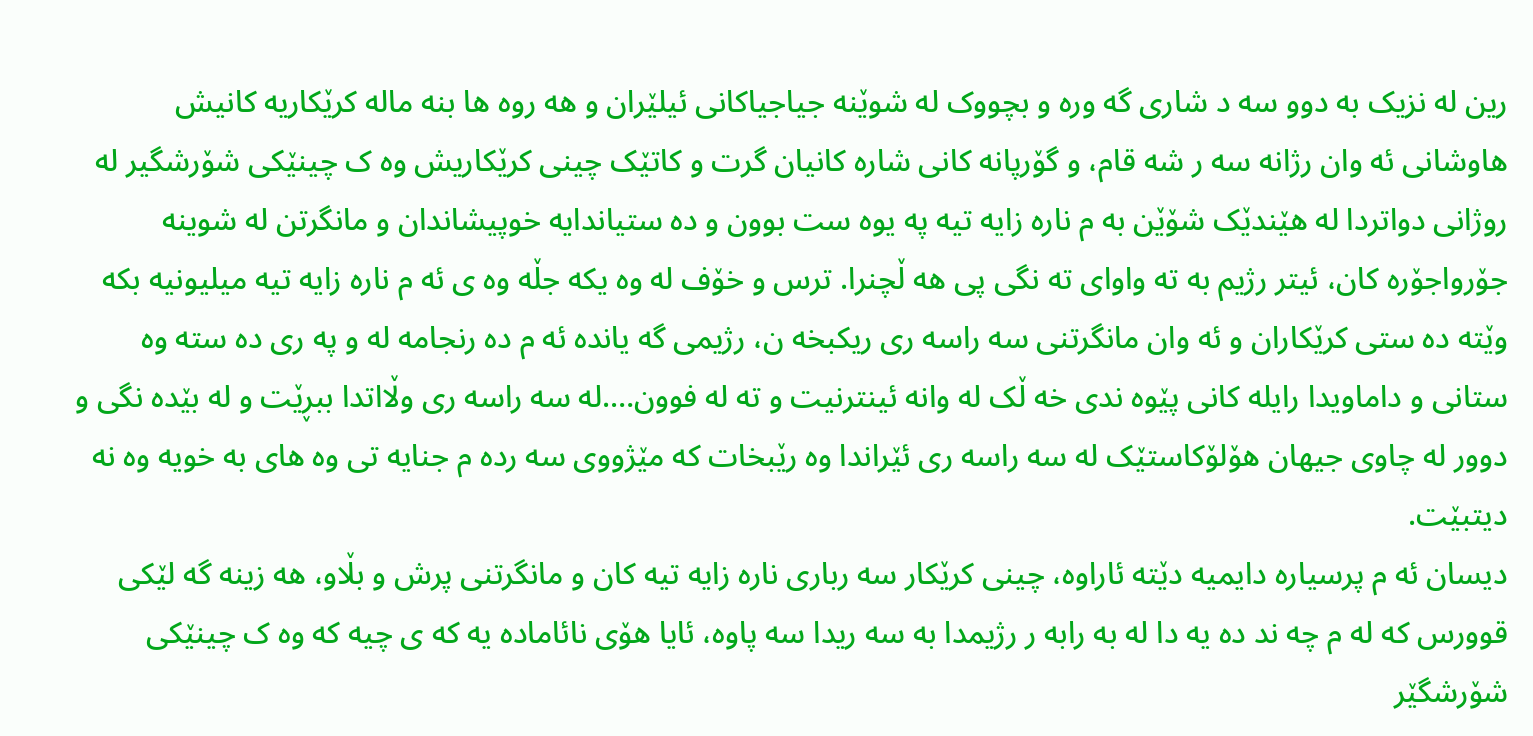رین له نزیک به دوو سه د شاری گه وره و بچووک له شوێنه جیاجیاکانی ئیلێران و هه روه ها بنه ماله کرێکاریه کانیش هاوشانی ئه وان رژانه سه ر شه قام، و گۆرپانه کانی شاره کانیان گرت و کاتێک چینی کرێکاریش وه ک چینێکی شۆرشگیر له روژانی دواتردا له هێندێک شۆێن به م نارە زایه تیه په یوە ست بوون و ده ستیاندایه خوپیشاندان و مانگرتن له شوینه جۆرواجۆره کان، ئیتر رژیم به ته واوای ته نگی پی هه ڵچنرا. ترس و خۆف له وه یکه جڵه وه ی ئه م ناره زایه تیه میلیونیه بکه وێته ده ستی کرێکاران و ئه وان مانگرتنی سه راسه ری ریکبخه ن، رژیمی گه یانده ئه م ده رنجامه له و په ری ده سته وه ستانی و داماویدا رایله کانی پێوه ندی خه ڵک له وانه ئینترنیت و ته له فوون….له سه راسه ری وڵااتدا ببڕێت و له بێده نگی و دوور له چاوی جیهان هۆلۆکاستێک له سه راسه ری ئێراندا وه رێبخات که مێژووی سه رده م جنایه تی وه های به خویه وه نه دیتبێت.
دیسان ئه م پرسیاره دایمیه دێته ئاراوه، چینی کرێکار سه رباری ناره زایه تیه کان و مانگرتنی پرش و بڵاو، هه زینه گه لێکی قوورس که له م چه ند ده یه دا له به رابه ر رژیمدا به سه ریدا سه پاوه، ئایا هۆی نائاماده یه که ی چیه که وه ک چینێکی شۆرشگێر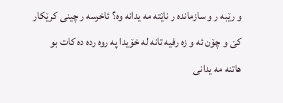و رێبه ر و سازمانده ر ناێته مه یدانه وه؟ ئاخرسه ر چینی کرێکار کێ و چۆن ئه و زه رفیه تانه له خۆیدا په روه رده ده کات بو هاتنه مه یدانی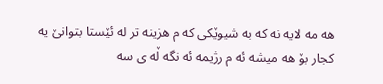هه مه لایه نه که به شیوێکی که م هزینه تر له ئێستا بتوانێ یه کجار بۆ هه میشه ئه م رژیمه ئه نگه ڵه ی سه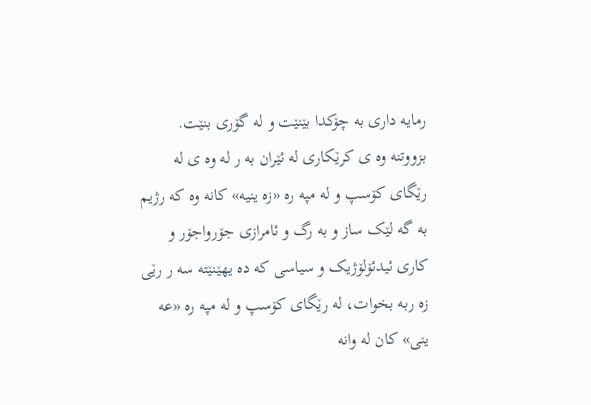رمایه داری به چۆکدا بێنێت و له گۆری بنێت.
بزووتنه وه ی کرێکاری له ئێران به ر له وه ی له رێگای کۆسپ و له مپه ره «زه ینیه» کانه وه که رژیم به گه لێک ساز و به رگ و ئامرازی جۆرواجۆر و کاری ئیدئۆلۆژیک و سیاسی که ده یهێنێته سه ر رێی زه ربه بخوات، له رێگای کۆسپ و له مپه ره «عه ینی» کان له وانه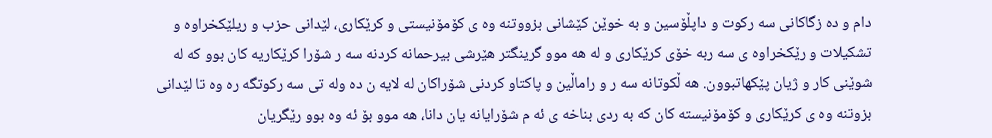دام و ده زگاکانی سه رکوت و داپڵۆسین و به خوێن کێشانی بزووتنه وه ی کۆمۆنیستی و کرێکاری، لێدانی حزب و ریلێکخراوه و تشکیلات و رێکخراوه ی سه ربه خۆی کرێکاری و له هه موو گرینگتر هێرشی بیرحمانه کردنه سه ر شۆرا کرێکاریه کان بوو که له شوێنی کار و ژیان پێکهاتبوون. هه ڵکوتانه سه ر و راماڵین و پاکتاو کردنی شۆراکان له لایه ن ده وله تی سه رکوتگه ره وه تا لێدانی بزوتنه وه ی کرێکاری و کۆمۆنیسته کان که به ردی بناخه ی ئه م شۆرایانه یان دانا، هه موو بۆ ئه وە بوو رێگریان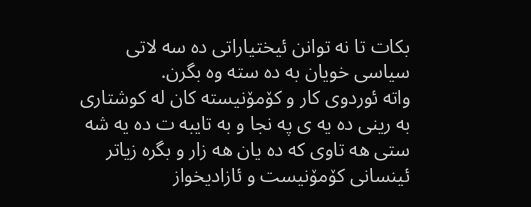بکات تا نه توانن ئیختیاراتی ده سه لاتی سیاسی خویان به ده سته وه بگرن.
واته ئوردوی کار و کۆمۆنیسته کان له کوشتاری به رینی ده یه ی په نجا و به تایبه ت ده یه شه ستی هه تاوی که ده یان هه زار و بگره زیاتر ئینسانی کۆمۆنیست و ئازادیخواز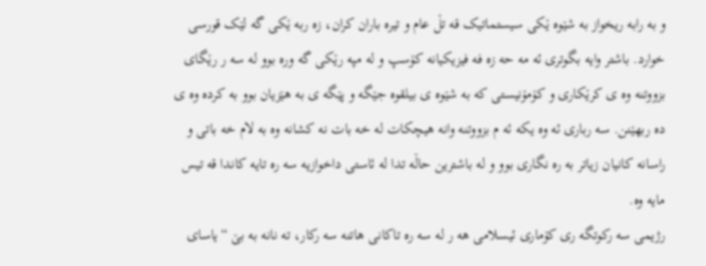و به رابه ریخواز به شێوه ێکی سیستماتیک قه تڵ عام و تیره باران کران، زه ربه ێکی گه لێک قورسی خوارد. باشتر وایه بگوتری ئه مه حه زه فه فیزیکیانه کۆسپ و له مپه رێکی گه وره بوو له سه ر رێگای بزووتنه وه ی کرێکاری و کۆمۆنیستی که به شێوه ی بیلقوه جێگه و پێگه ی به هێزیان بوو به کرده وه ی ده ربهێنن. سه رباری ئه وه یکه ئه م بزووتنه وانه هیچکات له خه بات نه کشانه وه به لام خه باتی و راسانه کانیان زیاتر به ره نگاری بوو و له باشترین حاڵه تدا له ئاستی داخوازیه سه ره تایه کاندا قه تیس مایه وه.
رژیمی سه رکوتگه ری کۆماری ئیسلامی هه ر له سه ره تاکانی هاتنه سه رکار، ته نانه به بێ “یاسای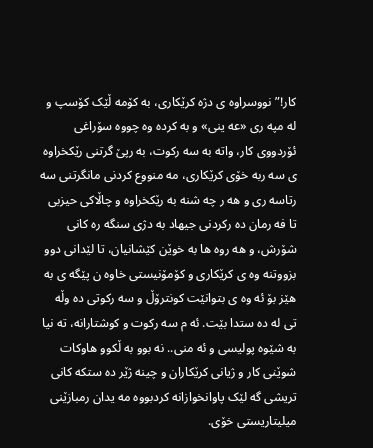کار!” نووسراوه ی دژه کرێکاری، به کۆمه ڵێک کۆسپ و له مپه ری «عه ینی» و به کرده وه چووه سۆراغی ئۆردووی کار، واته به سه رکوت، به رپێ گرتنی رێکخراوه ی سه ربه خۆی کرێکاری، مه منووع کردنی مانگرتنی سه رتاسه ری و هه ر چه شنه به رێکخراوه و چاڵاکی حیزبی تا فه رمان ده رکردنی جیهاد به دژی سنگه ره کانی شۆرش، و هه روه ها به خوێن کێشانیان، تا لێدانی دوو بزووتنه وه ی کرێکاری و کۆمۆنیستی خاوه ن پێگه ی به هێز بۆ ئه وە ی بتوانێت کونترۆڵ و سه رکوتی ده وڵه تی له ده ستدا بێت. ئه م سه رکوت و کوشتارانه، ته نیا به شێوه پولیسی و ئه منی.. نه بوو به ڵکوو هاوکات شوێنی کار و ژیانی کرێکاران و چینه ژێر ده ستکه کانی تریشی گه لێک پاوانخوازانه کردبووه مه یدان رمبازێنی میلیتاریستی خۆی.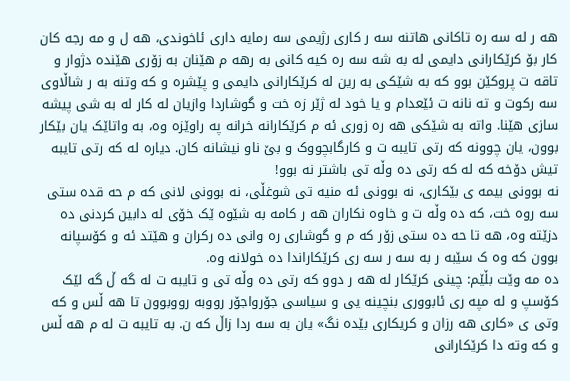هه ر له سه ره تاکانی هاتنه سه ر کاری رژیمی سه رمایه داری ئاخوندی، هه ل و مه رجه کان کار بۆ کرێکارانی دایمی له به شه سه ره کیه کانی به رهه م هێنان به زۆری هێنده دژوار و تاقه ت پروکێن بوو که به شێکی به رین له کرێکارانی دایمی و پێشره و که وتنه به ر شاڵاوی سه رکوت و ته نانه ت ئێعدام و یا خود له ژێر زه خت و گوشاردا وازیان له کار له به شی پیشه سازی هێنا. واته به شێکی هه ره زوری ئه م کرێکارانه خرانه په راوێزه وه، به واتاێک یان بێکار بوون، یان چوونه که رتی تایبه ت و کارگابچووک و بێ ناو نیشانه کان. دیاره له که رتی تایبه تیش دۆخه که له که رتی ده وڵه تی باشتر نه بوو!
نه بوونی بیمه ی بێکاری، نه بوونی ئه منیه تی شوغڵی، نه بوونی لانی که م حه قده ستی سه روه خت، که ده وڵه ت و خاوه نکاران هه ر کامه به شێوه ێک خۆی له دابین کردنی ده دزێته وه، هه تا حه ده ستی زۆر که م و گوشاری ره وانی ده رکران و هێتد ئه و کۆسپانه بوون که وه ک سێبه ر به سه ر سه ری کرێکاراندا ده خولانه وه.
ده مه وێت بڵێم: چینی کرێکار له هه ر دوو که رتی ده وڵه تی و تایبه ت له گه ڵ گه لێک کۆسپ و له مپه ری ئابووری بنچینه یی و سیاسی جۆرواجۆر رووبه رووبوون تا هه ڵس و که وتی ی «کاری هه رزان و کریکاری بێده نگ» یان به سه ردا زاڵ که ن. به تایبه ت له م هه ڵس و که وته دا کرێکارانی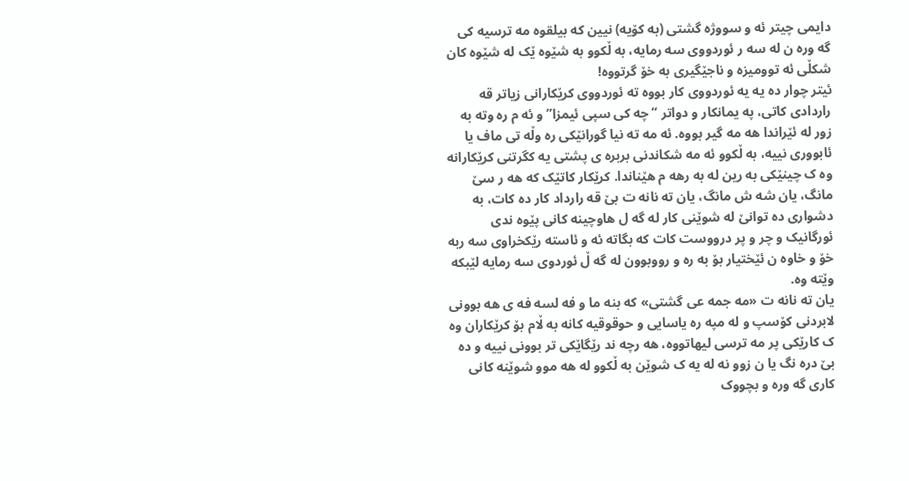دایمی چیتر ئه و سووژه گشتی (به کۆیه) نیین که بیلقوه مه ترسیه کی گه وره ن له سه ر ئوردووی سه رمایه، به ڵکوو به شێوه ێک له شێوه کان شکڵی ئه توومیزه و ناجێگیری به خۆ گرتووه!
ئیتر چوار ده یه یه ئوردووی کار بووه ته ئوردووی کرێکارانی زیاتر قه راردادی کاتی، په یمانکار و دواتر “چه کی سپی ئیمزا” و ئه م ره وته به زور له ئێراندا هه مه گیر بووه. ئه مه ته نیا گورانێکی ره وڵه تی ماف یا ئابووری نییه، به ڵکوو ئه مه شکاندنی بربره ی پشتی یه کگرتنی کرێکارانه وه ک چینێکی به رین له به رهه م هێناندا. کرێکار کاتێک که هه ر سێ مانگ، یان شه ش مانگ، یان ته نانه ت بێ قه رارداد کار ده کات، به دشواری ده توانێ له شوێنی کار له گه ل هاوچینه کانی پێوه ندی ئورگانیک و چر و پر درووست کات که بگاته ئه و ئاسته رێکخراوی سه ربه خۆ و خاوه ن ئێختیار بۆ به ره و رووبوون له گه ڵ ئوردوی سه رمایه لێبکه وێته وه.
یان ته نانه ت «مه جمه عی گشتی» که بنه ما و فه لسه فه ی هه بوونی لابردنی کۆسپ و له مپه ره یاسایی و حوقوقیه کانه به ڵام بۆ کرێکاران وه ک کارێکی پر مه ترسی لیهاتووه، هه رچه ند رێگاێکی تر بوونی نییه و ده بێ دره نگ یا ن زوو نه له یه ک شوێن به ڵکوو له هه موو شوێنه کانی کاری گه وره و بچووک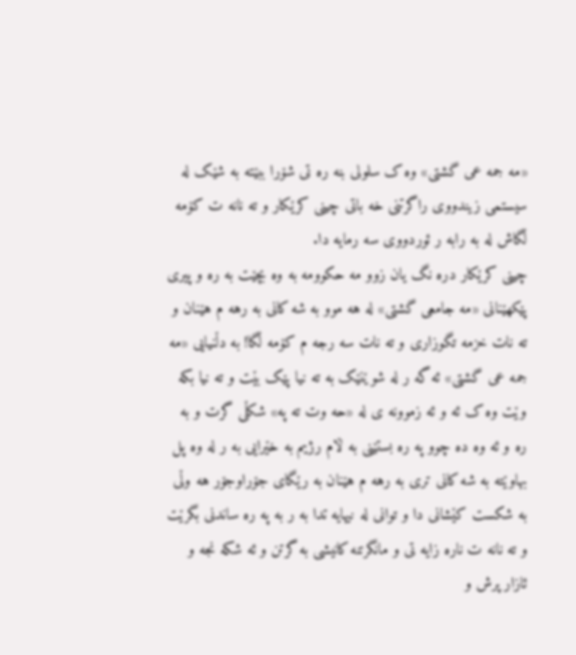«مه جمه عی گشتی» وه ک سلولی بنه ره تی شۆرا ببێته به شێک له سیستمی زیندووی راگرتنی خه باتی چینی کرێکار و ته نانه ت کۆمه ڵگاش له به رابه ر ئوردووی سه رمایه دا.
چینی کرێکار دره نگ یان زوو مه حکوومه به وه بچێت به ره و پیری پێکهێنانی «مه جامعی گشتی» له هه موو به شه کانی به رهه م هێنان و ته نات خزمه تگوزاری و ته نات سه رجه م کۆمه ڵگا! به دڵنیایی «مه جمه عی گشتی» ئه گه ر له شوێنێک به ته نیا پێک بێت و ته نیا بکه وێت وه ک ئه و ئه زموونه ی له «حه وت ته په» شکڵی گرت و به ره و ئه وه ده چوو په ره بستێنی به ڵام رژیم به خێرایی به ر له وه پل بهاوێته به شه کانی تری به رهه م هێنان به رێگای جۆراوجۆر هه وڵی به شکست کێشانی دا و توانی له نیهایه تدا به ر به په ره ساندنی بگرێت و ته نانه ت ناره زایه تی و مانگرتنه کانیشی به گرتن و ئه شکه نجه و ئازار پرش و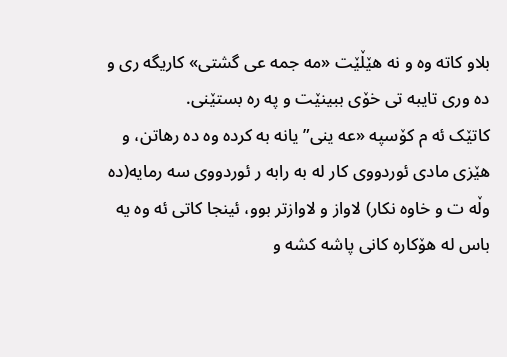بلاو کاته وه و نه هێڵێت «مه جمه عی گشتی» کاریگه ری و ده وری تایبه تی خۆی ببینێت و په ره بستێنی.
کاتێک ئه م کۆسپه «عه ینی” یانه به کرده وه ده رهاتن، و هێزی مادی ئوردووی کار له به رابه ر ئوردووی سه رمایه(ده وڵه ت و خاوه نکار) لاواز و لاوازتر بوو، ئینجا کاتی ئه وه یه باس له هۆکاره کانی پاشه کشه و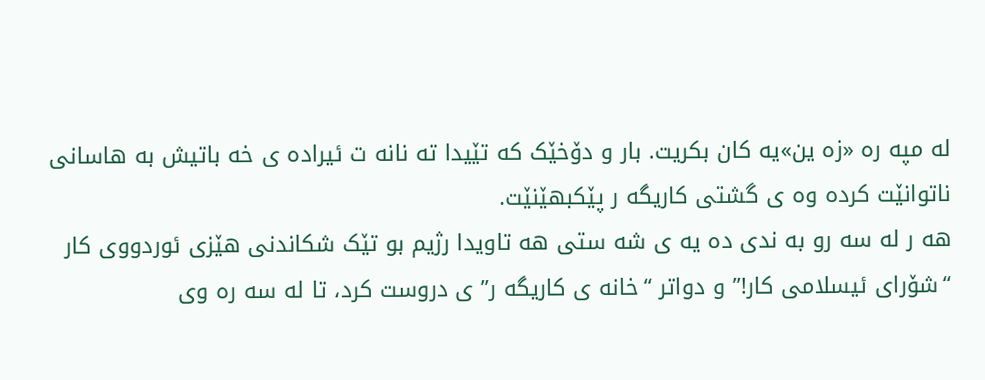له مپه ره «زه ین»یه کان بکریت. بار و دۆخێک که تێیدا ته نانه ت ئیراده ی خه باتیش به هاسانی ناتوانێت کرده وه ی گشتی کاریگه ر پێکبهێنێت.
هه ر له سه رو به ندی ده یه ی شه ستی هه تاویدا رژیم بو تێک شکاندنی هێزی ئوردووی کار “شۆرای ئیسلامی کار!” و دواتر “خانه ی کاریگه ر” ی دروست کرد، تا له سه ره وی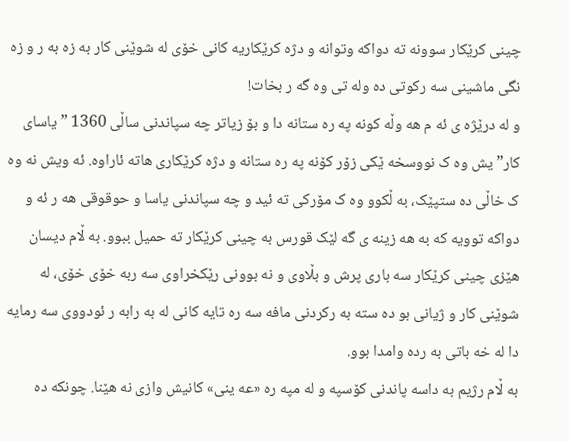چینی کرێکار سوونه ته دواکه وتوانه و دژه کرێکاریه کانی خۆی له شوێنی کار به زه به ر و زه نگی ماشینی سه رکوتی ده وله تی وه گه ر بخات!
و له درێژه ی ئه م هه وڵه کونه په ره ستانه دا و بۆ زیاتر چه سپاندنی ساڵی 1360 ” یاسای کار” یش وه ک نووسخه ێکی زۆر کۆنه په ره ستانه و دژه کرێکاری هاته ئاراوه. ئه ویش نه وه ک خاڵی ده ستپێک، به ڵکوو وه ک مۆرکی ته ئید و چه سپاندنی یاسا و حوقوقی هه ر ئه و دواکه توویه که به هه زینه ی گه لێک قورس به چینی کرێکار ته حمیل ببوو. به ڵام دیسان هێزی چینی کرێکار سه باری پرش و بڵاوی و نه بوونی رێکخراوی سه ربه خۆی خۆی، له شوێنی کار و ژیانی بو ده سته به رکردنی مافه سه ره تایه کانی له به رابه ر ئودووی سه رمایه دا له خه باتی به رده وامدا بوو.
به ڵام رژیم به داسه پاندنی کۆسپه و له مپه ره «عه ینی» کانیش وازی نه هێنا. چونکه ده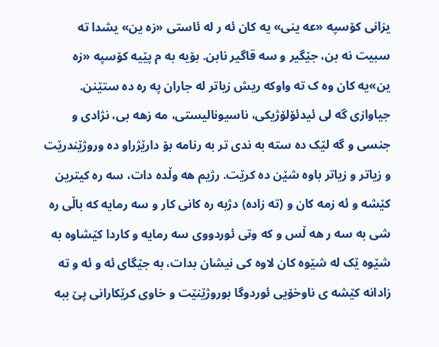یزانی کۆسپه «عه ینی» یه کان ئه ر له ئاستی «زه ین» یشدا ته سبیت نه بن، جێگیر و سه قاگیر نابن. بۆیه به م پێیه کۆسپه «زه ین»یه کان وه ک ته واوکه ریش زیاتر له جاران په ره ده ستێنن.
جیاوازی گه لی ئیدئۆلۆژیکی، ناسیونالیستی، مه زهه بی، نژادی و جنسی و گه لێک دە سته به ندی تر به رنامه بۆ دارێژراو ده وروژێندرێت و زیاتر و زیاتر باوه شێن ده کرێت. رژیم هه وڵده دات، سه ره کیترین کێشه و ئه زمه کان و (ته زاده) دژبه ره کانی کار و سه رمایه که باڵی ره شی به سه ر هه ڵس و که وتی ئوردووی سه رمایه و کاردا کێشاوه به شێوه ێک له شێوه کان لاوه کی نیشان بدات، به جێگای ئه و ئه و ته زادانه کێشه ی ناوخۆیی ئوردوگا بوروژێنێت و خاوی کرێکارانی پێ ببه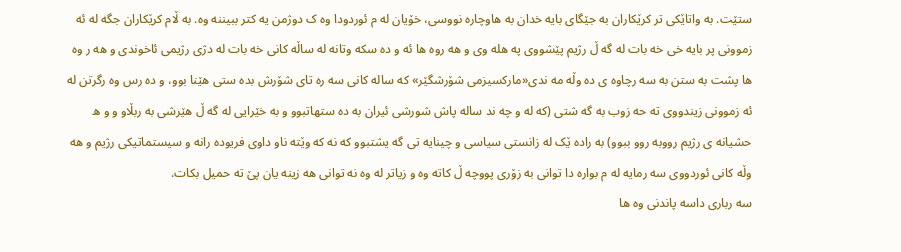ستێت. به واتاێکی تر کرێکاران به جێگای بایه خدان به هاوچاره نووسی، خۆیان له م ئوردودا وه ک دوژمن یه کتر ببیننه وه. به ڵام کرێکاران جگه له ئه زموونی پر بایه خی خه بات له گه ڵ رژیم پێشووی په هله وی و هه روه ها ئه و ده سکه وتانه له ساڵه کانی خه بات له دژی رژیمی ئاخوندی و هه ر وه ها پشت به ستن به سه رچاوه ی ده وڵه مه ندی«مارکسیزمی شۆرشگێر» که ساله کانی سه ره تای شۆرش بده ستی هێنا بوو، و ده رس وه رگرتن له ئه زموونی زیندووی ته حه زوب به گه شتی (که له و چه ند ساله پاش شورشی ئیران به ده ستهاتبوو و به خێرایی له گه ڵ هێرشی به ربڵاو و و ه حشیانه ی رژیم رووبه روو ببوو) به راده ێک له زانستی سیاسی و چینایه تی گه یشتبوو که نه که وێته ناو داوی فریوده رانه و سیستماتیکی رژیم و هه وڵه کانی ئوردووی سه رمایه له م بواره دا توانی به زۆری پووچه ڵ کاته وه و زیاتر له وه نه توانی هه زینه یان پێ ته حمیل بکات.
سه رباری داسه پاندنی وه ها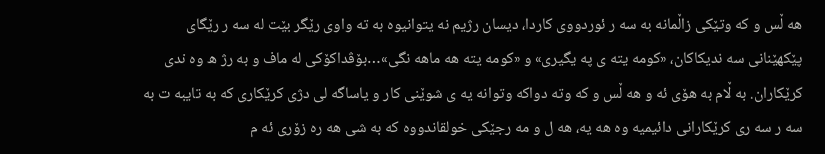هه ڵس و که وتێکی زاڵمانه به سه ر ئوردووی کاردا، دیسان رژیم نه یتوانیوه به ته واوی رێگر بێت له سه ر رێگای پێکهێنانی سه ندیکاکان، «کومه یته ی په یگیری» و «کومه یته هه ماهه نگی»…بۆڤداکۆکی له ماف و به رژ ه وه ندی کرێکاران. به ڵام به هۆی ئه و هه ڵس و که وته دواکه وتوانه یه ی شوێنی کار و یاساگه لی دژی کرێکاری که به تایبه ت به سه ر سه ری کرێکارانی دائیمیه وه هه یه، هه ل و مه رجێکی خولقاندووه که به شی هه ره زۆری ئه م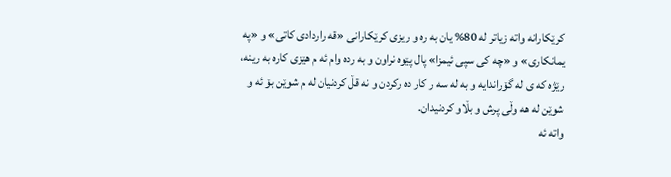کرێکارانه واته زیاتر له 80% یان به ره و ریزی کرێکارانی «قه راردادی کاتی» و «په یمانکاری» و «چه کی سپی ئیمزا» پال پێوه نراون و به رده وام ئه م هێزی کاره به رینه، رێژه که ی له گۆراندایه و به له سه ر کار ده رکردن و نه قڵ کردنیان له م شوێن بۆ ئه و شوێن له هه وڵی پرش و بڵاو کردنیدان.
واته ئه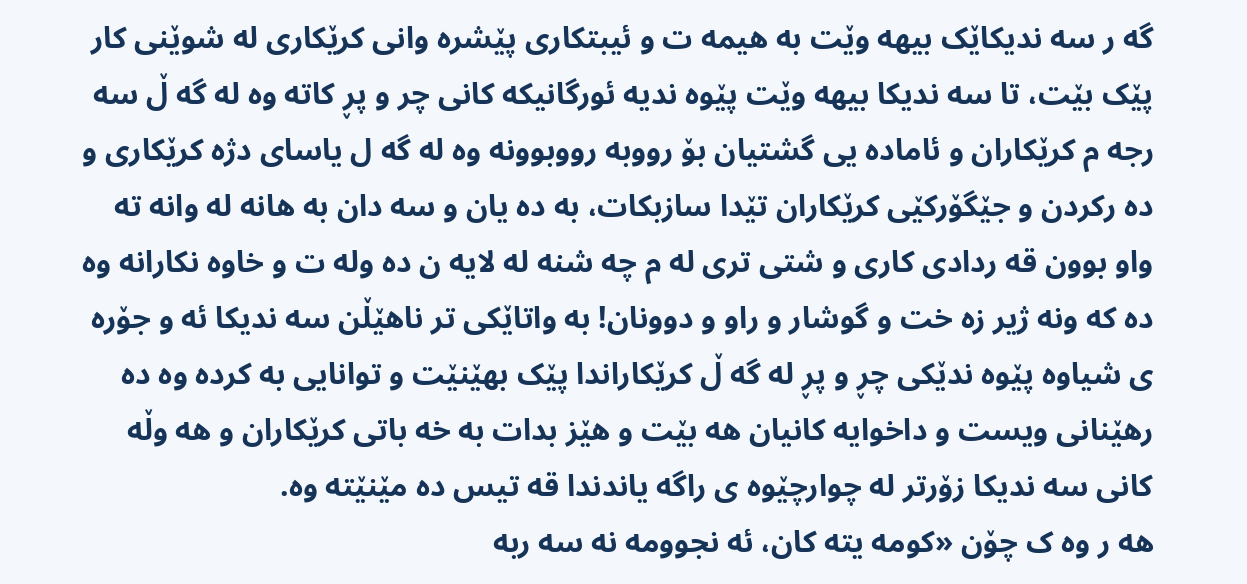گه ر سه ندیکاێک بیهه وێت به هیمه ت و ئیبتکاری پێشره وانی کرێکاری له شوێنی کار پێک بێت، تا سه ندیکا بیهه وێت پێوه ندیه ئورگانیکه کانی چر و پڕ کاته وه له گه ڵ سه رجه م کرێکاران و ئاماده یی گشتیان بۆ رووبه رووبوونه وه له گه ل یاسای دژه کرێکاری و ده رکردن و جێگۆرکێی کرێکاران تێدا سازبکات، به ده یان و سه دان به هانه له وانه ته واو بوون قه ردادی کاری و شتی تری له م چه شنه له لایه ن ده وله ت و خاوه نکارانه وه ده که ونه ژیر زه خت و گوشار و راو و دوونان! به واتاێکی تر ناهێڵن سه ندیکا ئه و جۆره ی شیاوه پێوه ندێکی چڕ و پڕ له گه ڵ کرێکاراندا پێک بهێنێت و توانایی به کرده وه ده رهێنانی ویست و داخوایه کانیان هه بێت و هێز بدات به خه باتی کرێکاران و هه وڵه کانی سه ندیکا زۆرتر له چوارچێوه ی راگه یاندندا قه تیس ده مێنێته وه.
هه ر وه ک چۆن «کومه یته کان، ئه نجوومه نه سه ربه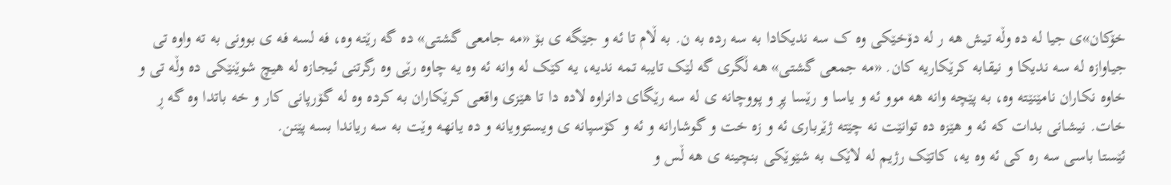خۆکان»ی جیا له ده وڵه تیش هه ر له دۆخێکی وه ک سه ندیکادا به سه رده به ن. به ڵام تا ئه و جێگه ی بۆ «مه جامعی گشتی» ده گه رێته وه، فه لسه فه ی بوونی به ته واوه تی جیاوازه له سه ندیکا و نیقابه کرێکاریه کان. «مه جمعی گشتی» هه ڵگری گه لێک تایبه تمه ندیه، یه کێک له وانه ئه وه یه چاوه رێی وه رگرتنی ئیجازه له هیچ شوێنێکی ده وڵه تی و خاوه نکاران نامێنێته وه، به پێچه وانه هه موو ئه و یاسا و رێسا پڕ و پووچانه ی له سه رێگای دانراوه لاده دا تا هێزی واقعی کرێکاران به کرده وه له گۆرپانی کار و خه باتدا وە گه ڕ خات. نیشانی بدات که ئه و هێزه ده توانێت نه چێته ژێرباری ئه و زه خت و گوشارانه و ئه و کۆسپانه ی ویستوویانه و ده یانهه وێت به سه ریاندا بسه پێنن.
ئێستا باسی سه ره کی ئه وه یه، کاتێک رژیم له لاێک به شێوێکی بنچینه ی هه ڵس و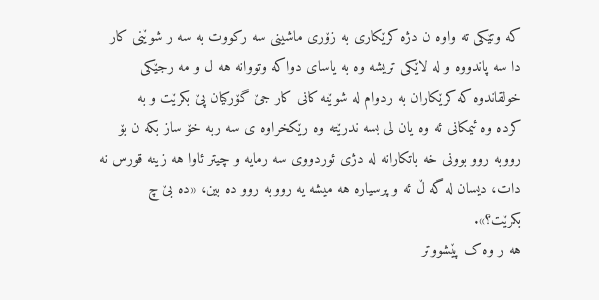که وتێکی ته واوه ن دژه کرێکاری به زۆری ماشینی سه رکووت به سه ر شوێنی کار دا سه پاندووه و له لاێکی تریشه وه به یاسای دواکه وتووانه هه ل و مه رجێکی خولقاندوه که کرێکاران به ردوام له شوێنه کانی کار جێ گۆرکیان پێ بکرێت و به کرده وه ئیمکانی ئه وه یان لی بسه ندرێته وه رێکخراوه ی سه ربه خۆ ساز بکه ن بۆ رووبه روو بوونی خه باتکارانه له دژی ئوردووی سه رمایه و چیتر ئاوا هه زینه قورس نه دات، دیسان له گه ڵ ئه و پرسیاره هه میشه یه رووبه روو ده بین، «ده بێ چ بکرێت؟».
هه ر وه ک پێشووتر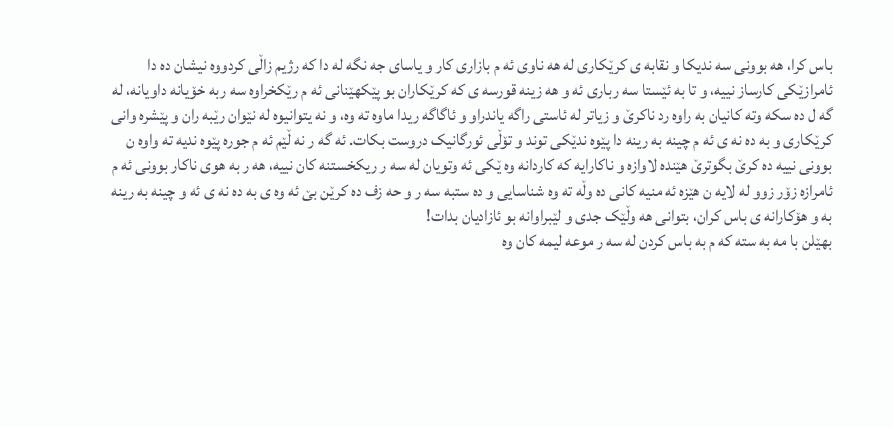باس کرا، هه بوونی سه ندیکا و نقابه ی کرێکاری له هه ناوی ئه م بازاری کار و یاسای جه نگه له دا که رژیم زاڵی کردووه نیشان ده دا ئامرازێکی کارساز نییه، و تا به ئێستا سه رباری ئه و هه زینه قورسه ی که کرێکاران بو پێکهێنانی ئه م رێکخراوه سه ربه خۆیانه داویانه، له گه ل ده سکه وته کانیان به راوه رد ناکرێ و زیاتر له ئاستی راگه یاندراو و ئاگاگه ریدا ماوه ته وه، و نه یتوانیوه له نێوان رێبه ران و پێشره وانی کرێکاری و به ده نه ی ئه م چینه به رینه دا پێوه ندێکی توند و تۆڵی ئورگانیک دروست بکات. ئه گه ر نه ڵێم ئه م جوره پێوه ندیه ته واوه ن بوونی نییه ده کرێ بگوترێ هێنده لاوازه و ناکارایه که کاردانه وه ێکی ئه وتویان له سه ر ریکخستنه کان نییه، هه ر به هوی ناکار بوونی ئه م ئامرازه زۆر زوو له لایه ن هێزه ئه منیه کانی ده وڵه ته وه شناسایی و ده ستبه سه ر و حه زف ده کرێن بێ ئه وه ی به ده نه ی ئه و چینه به رینه به و هۆکارانه ی باس کران، بتوانی هه وڵێک جدی و لێبراوانه بو ئازادیان بدات!
بهێلن با مه به سته که م به باس کردن له سه ر موعه لیمه کان وه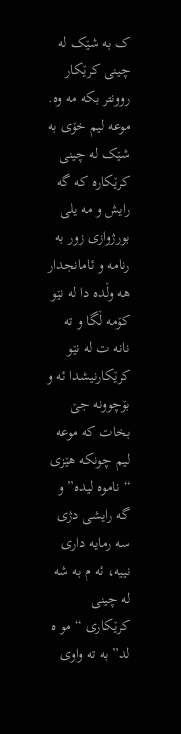ک به شێک له چینی کرێکار روونتر بکه مه وه. موعه لیم خۆی به شێک له چینی کرێکاره که گه رایش و مه یلی بورژوازی زور به رنامه و ئامانجدار هه وڵده دا له نێو کۆمه ڵگا و ته نانه ت له نێو کرێکارنیشدا ئه و بۆچوونه جێ بخات که موعه لیم چونکه هێزی “ناموه لیده” و گه رایشی دژی سه رمایه داری نییه، ئه م به شه له چینی کرێکاری “مو ه لد” به ته واوی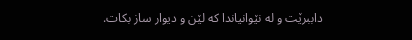داببرێت و له نێوانیاندا که لێن و دیوار ساز بکات.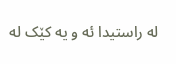له راستیدا ئه و یه کێک له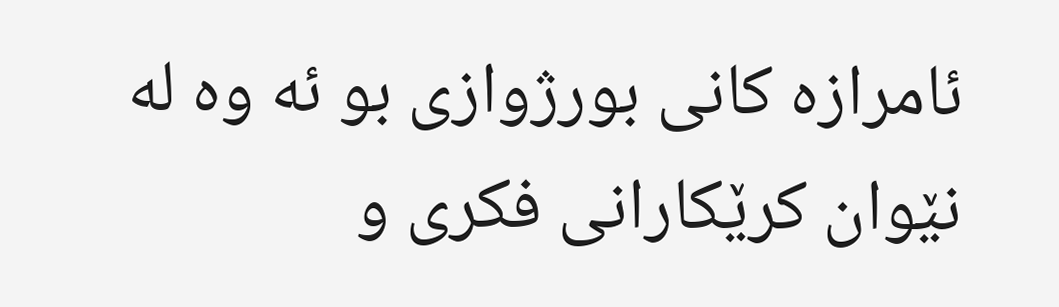ئامرازه کانی بورژوازی بو ئه وه له نێوان کرێکارانی فکری و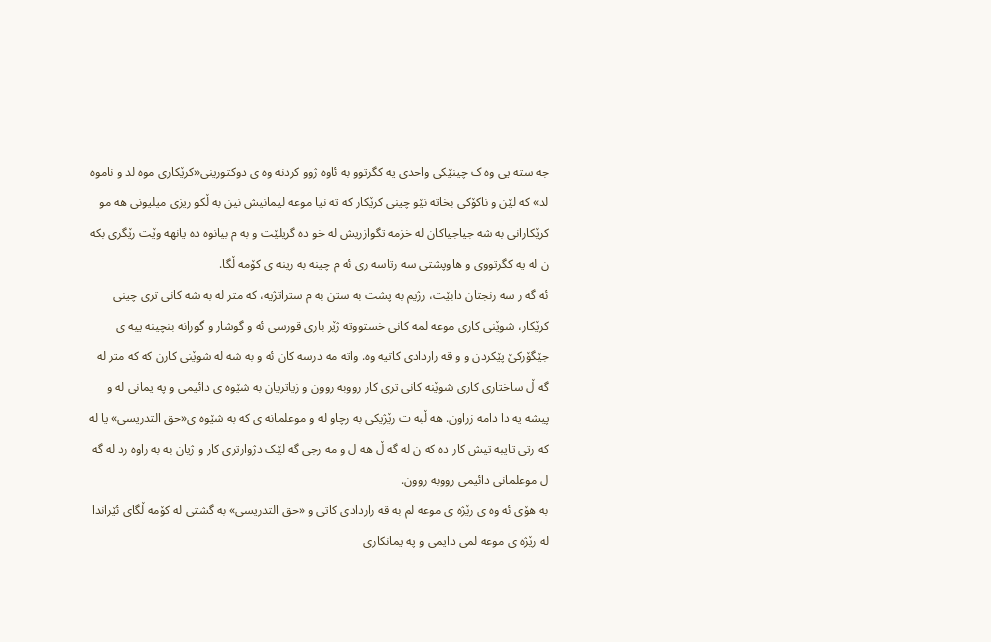جه سته یی وه ک چینێکی واحدی یه کگرتوو به ئاوه ژوو کردنه وه ی دوکتورینی«کرێکاری موه لد و ناموه لد» که لێن و ناکۆکی بخاته نێو چینی کرێکار که ته نیا موعه لیمانیش نین به ڵکو ریزی میلیونی هه مو کرێکارانی به شه جیاجیاکان له خزمه تگوازریش له خو ده گریلێت و به م بیانوه ده یانهه وێت رێگری بکه ن له یه کگرتووی و هاوپشتی سه رتاسه ری ئه م چینه به رینه ی کۆمه ڵگا.
ئه گه ر سه رنجتان دابێت، رژیم به پشت به ستن به م ستراتژیه، که متر له به شه کانی تری چینی کرێکار، شوێنی کاری موعه لمه کانی خستووته ژێر باری قورسی ئه و گوشار و گورانه بنچینه ییه ی جێگۆرکێ پێکردن و و قه راردادی کاتیه وه. واته مه درسه کان ئه و به شه له شوێنی کارن که که متر له گه ڵ ساختاری کاری شوێنه کانی تری کار رووبه روون و زیاتریان به شێوه ی دائیمی و په یمانی له و پیشه یه دا دامه زراون. هه ڵبه ت رێژیکی به رچاو له و موعلمانه ی که به شێوه ی«حق التدریسی» یا له که رتی تایبه تیش کار ده که ن له گه ڵ هه ل و مه رجی گه لێک دژوارتری کار و ژیان به به راوه رد له گه ل موعلمانی دائیمی رووبه روون.
به هۆی ئه وه ی رێژه ی موعه لم به قه راردادی کاتی و «حق التدریسی» به گشتی له کۆمه ڵگای ئێراندا له رێژه ی موعه لمی دایمی و په یمانکاری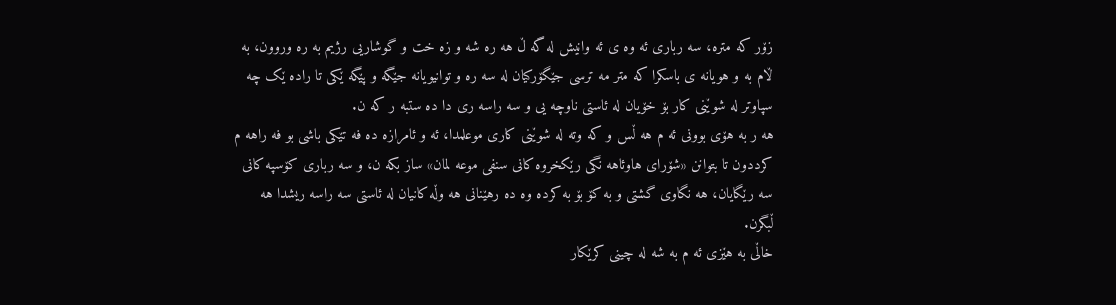زۆر که متره، سه رباری ئه وه ی ئه وانیش له گه ڵ هه ره شه و زه خت و گوشاریی رژیم به ره وروون، به ڵام به و هویانه ی باسکرا که متر مه ترسی جێگۆرکیان له سه ره و توانیویانه جێگه و پێگه ێکی تا راده ێک چه سپاوتر له شوێنی کار بۆ خۆیان له ئاستی ناوچه یی و سه راسه ری دا ده ستبه ر که ن.
هه ر به هۆی بوونی ئه م هه ڵس و که وته له شوێنی کاری موعلمدا، ئه و ئامرازه ده فه تێکی باشی بو فه راهه م کرددون تا بتوانن «شۆرای هاوئاهه نگی رێکخروه کانی سنفی موعه لمان» ساز بکه ن، و سه رباری کۆسپه کانی سه رێگایان، هه نگاوی گشتی و به کۆ بۆ به کرده وه ده رهێنانی هه وڵه کانیان له ئاستی سه راسه ریشدا هه ڵبگرن.
خاڵی به هێزی ئه م به شه له چینی کرێکار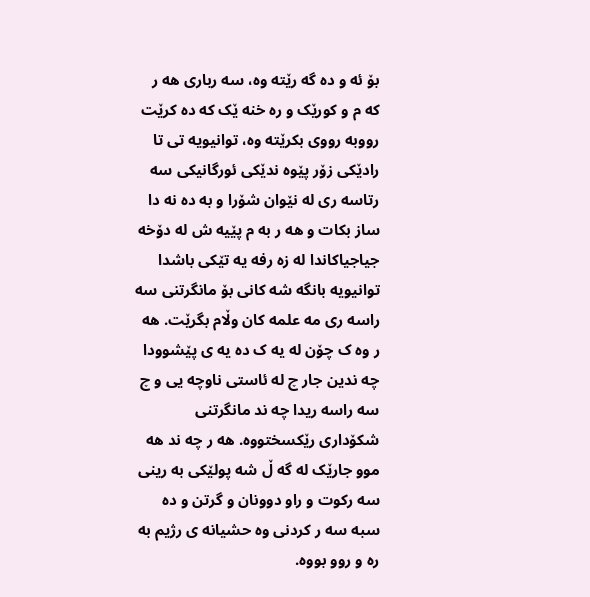بۆ ئه و ده گه رێته وه، سه رباری هه ر که م و کورێک و ره خنه ێک که ده کرێت رووبه رووی بکرێته وه، توانیویه تی تا رادێکی زۆر پێوه ندێکی ئورگانیکی سه رتاسه ری له نێوان شۆرا و به ده نه دا ساز بکات و هه ر به م پێیه ش له دۆخه جیاجیاکاندا له زه رفه یه تێکی باشدا توانیویه بانگه شه کانی بۆ مانگرتنی سه راسه ری مه علمه کان وڵام بگرێت. هه ر وه ک چۆن له یه ک ده یه ی پێشوودا چه ندین جار چ له ئاستی ناوچه یی و چ سه راسه ریدا چه ند مانگرتنی شکۆداری رێکسختووه. هه ر چه ند هه موو جارێک له گه ڵ شه پولێکی به رینی سه رکوت و راو دوونان و گرتن و ده سبه سه ر کردنی وه حشیانه ی رژیم به ره و روو بووه.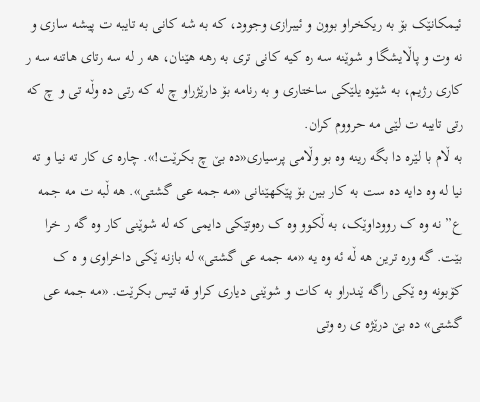ئیمکانێک بۆ به ریکخراو بوون و ئیبرازی وجوود، که به شه کانی به تایبه ت پیشه سازی و نه وت و پاڵایشگا و شوێنه سه ره کیه کانی تری به رهه هێنان، هه ر له سه رتای هاتنه سه ر کاری رژیم، به شێوه یلێکی ساختاری و به رنامه بۆ دارێژراو چ له که رتی ده وڵه تی و چ که رتی تایبه ت لێی مه حرووم کران.
به ڵام با لێره دا بگه رینه وه بو وڵامی پرسیاری«ده بێ چ بکرێت!». چاره ی کار ته نیا و ته نیا له وه دایه ده ست به کار بین بۆ پێکهێنانی «مه جمه عی گشتی». هه ڵبه ت مه جمه ع” نه وه ک رووداوێک، به ڵکوو وه ک رەوتێکی دایمی که له شوێنی کار وه گه ر خرا بێت. گه وره ترین هه ڵه ئه وه یه «مه جمه عی گشتی» له بازنه ێکی داخراوی و ه ک کۆبونه وه ێکی راگه ێندراو به کات و شوێنی دیاری کراو قه تیس بکرێت. «مه جمه عی گشتی» ده بێ درێژه ی ره وتی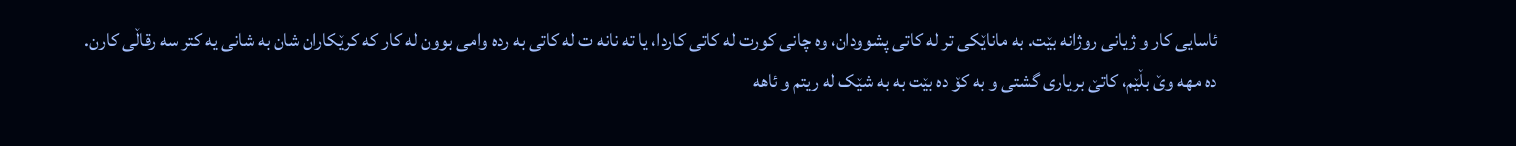ئاسایی کار و ژیانی روژانه بێت. به ماناێکی تر له کاتی پشوودان، وه چانی کورت له کاتی کاردا، یا ته نانه ت له کاتی به رده وامی بوون له کار که کرێکاران شان به شانی یه کتر سه رقاڵی کارن.
ده مهه وێ بڵێم، کاتێ بریاری گشتی و به کۆ ده بێت به به شێک له ریتم و ئاهه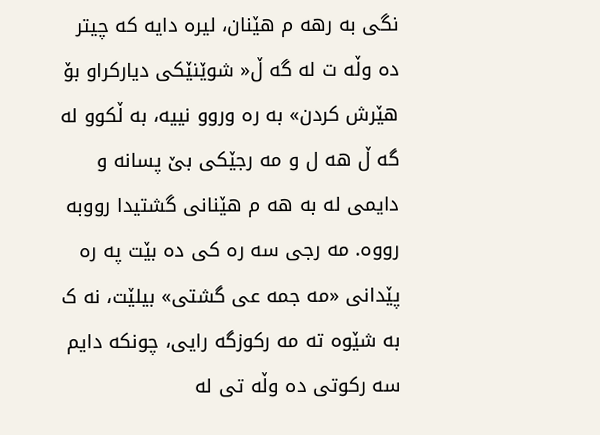نگی به رهه م هێنان، لیره دایه که چیتر ده وڵه ت له گه ڵ« شوێنێکی دیارکراو بۆ هێرش کردن» به ره وروو نییه، به ڵکوو له گه ڵ هه ل و مه رجێکی بێ پسانه و دایمی له به هه م هێنانی گشتیدا رووبه رووه. مه رجی سه ره کی ده بێت په ره پێدانی «مه جمه عی گشتی» بیلێت، نه ک به شێوە ته مه رکوزگه رایی، چونکه دایم سه رکوتی ده وڵه تی له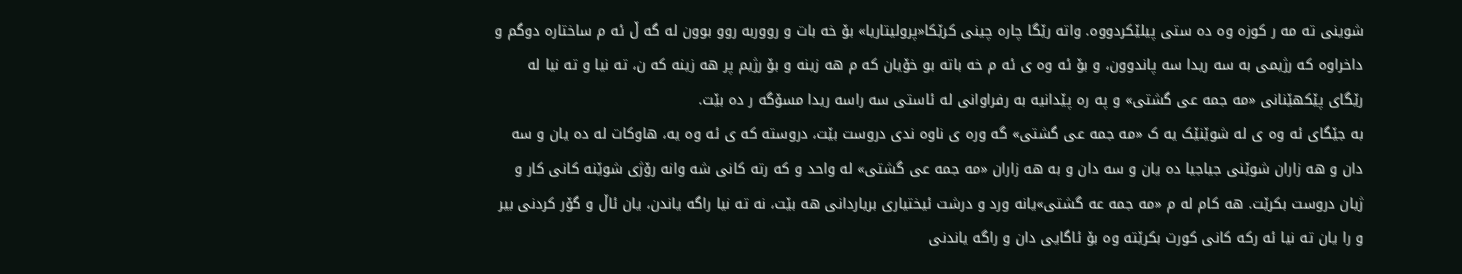شوینی ته مه ر کوزه وه ده ستی پیلێکردووه. واته رێگا چاره چینی کرێکا«پرولیتاریا» بۆ خه بات و رووربه روو بوون له گه ڵ ئه م ساختاره دوگم و داخراوه که رژیمی به سه ریدا سه پاندوون، و بۆ ئه وه ی ئه م خه باته بو خۆیان که م هه زینه و بۆ رژیم پر هه زینه که ن، ته نیا و ته نیا له رێگای پێکهێنانی «مه جمه عی گشتی» و په ره پێدانیه به رفراوانی له ئاستی سه راسه ریدا مسۆگه ر ده بێت.
به جێگای ئه وه ی له شوێنێک یه ک «مه جمه عی گشتی» گه وره ی ناوه ندی دروست بێت، دروسته که ی ئه وه یه، هاوکات له ده یان و سه دان و هه زاران شوێنی جیاجیا ده یان و سه دان و به هه زاران «مه جمه عی گشتی» له واحد و که رته کانی شه وانه رۆژی شوێنه کانی کار و ژیان دروست بکرێت. هه کام له م «مه جمه عه گشتی»یانه ورد و درشت ئیختیاری بریاردانی هه بێت، نه ته نیا راگه یاندن، یان ئاڵ و گۆر کردنی بیر و را یان ته نیا ئه رکه کانی کورت بکرێته وه بۆ ئاگایی دان و راگه یاندنی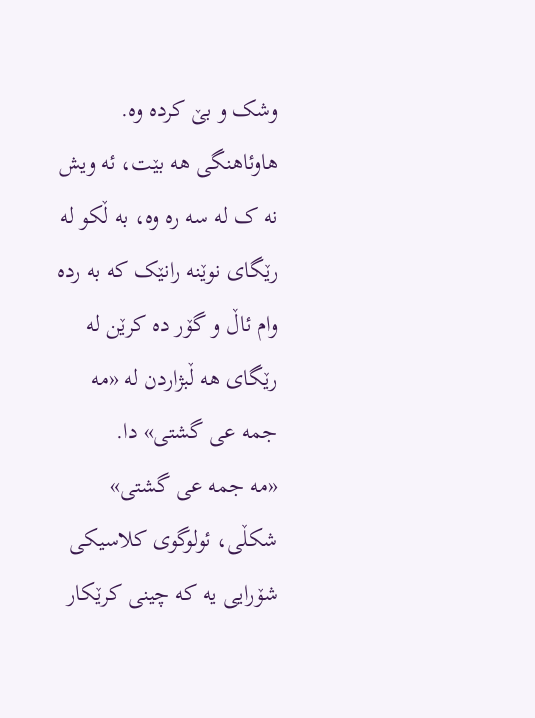وشک و بێ کرده وه. هاوئاهنگی هه بێت، ئه ویش نه ک له سه ره وه، به ڵکو له رێگای نوێنه رانێک که به رده وام ئاڵ و گۆر ده کرێن له رێگای هه ڵبژاردن له «مه جمه عی گشتی» دا.
«مه جمه عی گشتی» شکڵی، ئولوگوی کلاسیکی شۆرایی یه که چینی کرێکار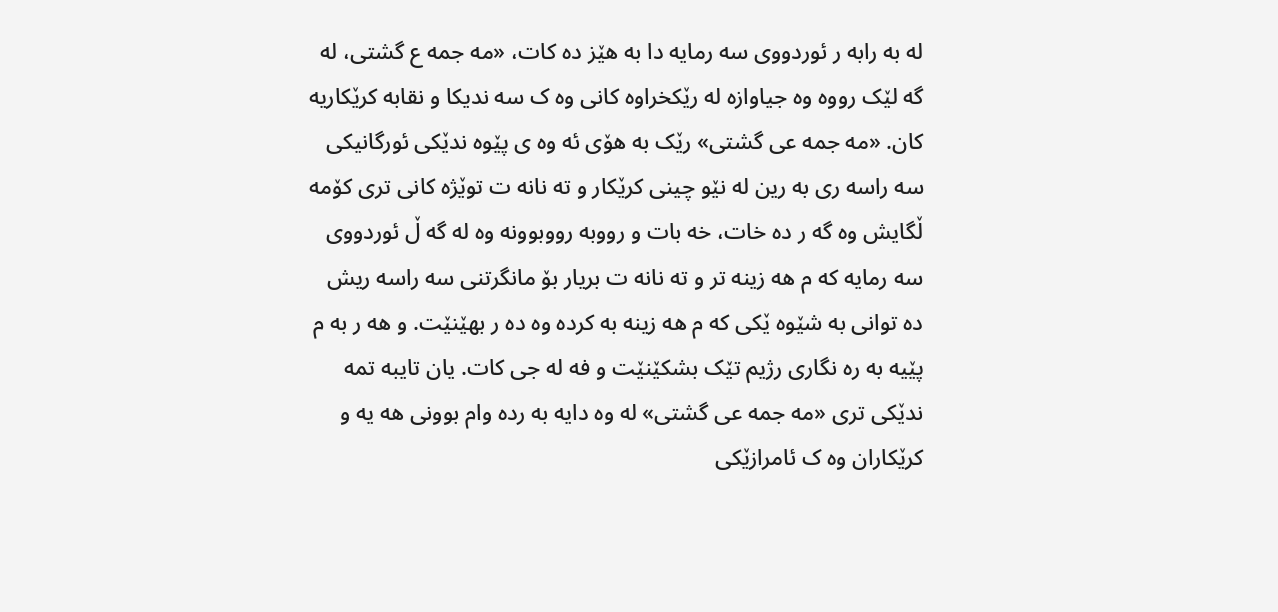له به رابه ر ئوردووی سه رمایه دا به هێز ده کات، «مه جمه ع گشتی، له گه لێک رووه وه جیاوازه له رێکخراوه کانی وه ک سه ندیکا و نقابه کرێکاریه کان. «مه جمه عی گشتی» رێک به هۆی ئه وه ی پێوه ندێکی ئورگانیکی سه راسه ری به رین له نێو چینی کرێکار و ته نانه ت توێژه کانی تری کۆمه ڵگایش وه گه ر ده خات، خه بات و رووبه رووبوونه وه له گه ڵ ئوردووی سه رمایه که م هه زینه تر و ته نانه ت بریار بۆ مانگرتنی سه راسه ریش ده توانی به شێوه ێکی که م هه زینه به کرده وه ده ر بهێنێت. و هه ر به م پێیه به ره نگاری رژیم تێک بشکێنێت و فه له جی کات. یان تایبه تمه ندێکی تری «مه جمه عی گشتی» له وه دایه به رده وام بوونی هه یه و کرێکاران وه ک ئامرازێکی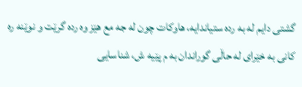گشتی دایم له به رده ستیاندایه، هاوکات چون له جه مع هێز وه رده گرێت و نوێنه ره کانی به خێرای له حاڵی گوراندان به م پێیه ش، شناسایی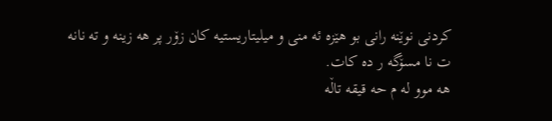کردنی نوێنه رانی بو هێزه ئه منی و میلیتاریستیه کان زۆر پر هه زینه و ته نانه ت نا مسۆگه ر ده کات.
هه موو له م حه قیقه تاڵه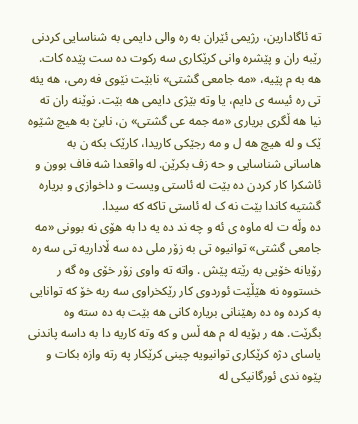ته ئاگادارین، رژیمی ئێران به ره والی دایمی به شناسایی کردنی رێبه ران و پێشره وانی کرێکاری سه رکوت ده ست پێده کات. هه به م پێیه، «مه جامعی گشتی» نابێت نێوی فه رمی، هه یئه تی ره ئیسه ی دایم، یا وته بێژی دایمی هه بێت. نوێنه ران ته نیا هه ڵگری بریاری «مه جمه عی گشتی» ن، نابێ به هیچ شێوه ێک و له هیچ هه ل و مه رجێکی کاریدا، کارێک بکه ن به هاسانی شناسایی و حه زف بکرێن. له واقعدا شه فاف بوون و ئاشکرا کار کردن ده بێت له ئاستی ویست و داخوازی و بریاره گشتیه کاندا بێت نه ک له ئاستی تاکه که سیدا.
ده وڵه ت له ماوه ی ئه و چه ند ده یه دا به هۆی نه بوونی «مه جامعی گشتی» توانیوه تی به زۆر ملی ده سه ڵاداریه تی سه ره رۆیانه خۆیی به رێته پێش . واته ته واوی زۆر خۆی وە گه ر خستووە نه هێڵێت ئوردوی کار رێکخراوی سه ربه خۆ که توانایی به کرده وه ده رهێنانی بریاره کانی هه بێت به ده سته وه بگرێت. هه ر بۆیه له م هه ڵس و که وته کاریه دا به داسه پاندنی یاسای دژه کرێکاری توانیویه چینی کرێکار په رته وازه بکات و پێوه ندی ئورگانیکی له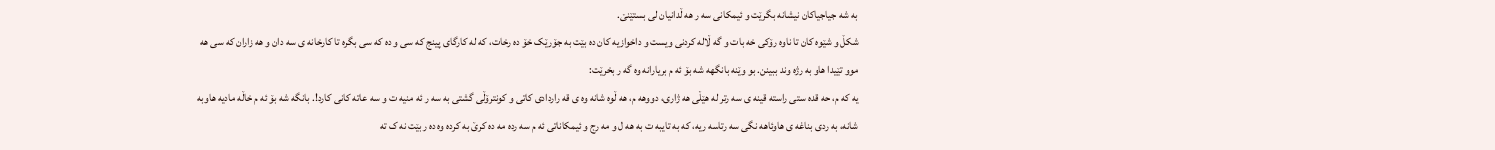به شه جیاجیاکان نیشانه بگرێت و ئیمکانی سه ر هه ڵدانیان لی بستێنێ.
شکڵ و شێوه کان تا ناوه رۆکی خه بات و گه ڵاله کردنی ویست و داخوازیه کان ده بێت به جۆرێک خۆ ده رخات، که له کارگای پینج که سی و ده که سی بگره تا کارخانه ی سه دان و هه زاران که سی هه موو تێیدا هاو به رژه وند ببینن. بو وێنه بانگهه شه بۆ ئه م بریارانه وه گه ر بخرێت:
یه که م، حه قده ستی راسته قینه ی سه رتر له هێڵی هه ژاری، دووهه م، هه ڵوه شانه وه ی قه راردادی کاتی و کونترۆڵی گشتی به سه ر ئه منیه ت و سه عاته کانی کارد!. بانگه شه بۆ ئه م خاڵه مادیه هاوبه شانه، به ردی بناغه ی هاوئاهه نگی سه رتاسه ریه، که به تایبه ت به هه ل و مه رج و ئیمکاناتی ئه م سه رده مه ده کرێ به کرده وه ده ربێت نه ک ته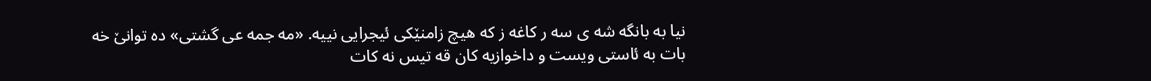نیا به بانگه شه ی سه ر کاغه ز که هیچ زامنێکی ئیجرایی نییه. «مه جمه عی گشتی» ده توانێ خه بات به ئاستی ویست و داخوازیه کان قه تیس نه کات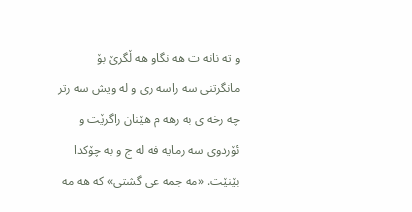و ته نانه ت هه نگاو هه ڵگرێ بۆ مانگرتنی سه راسه ری و له ویش سه رتر چه رخه ی به رهه م هێنان راگرێت و ئۆردوی سه رمایه فه له ج و به چۆکدا بێنێت. «مه جمه عی گشتی» که هه مه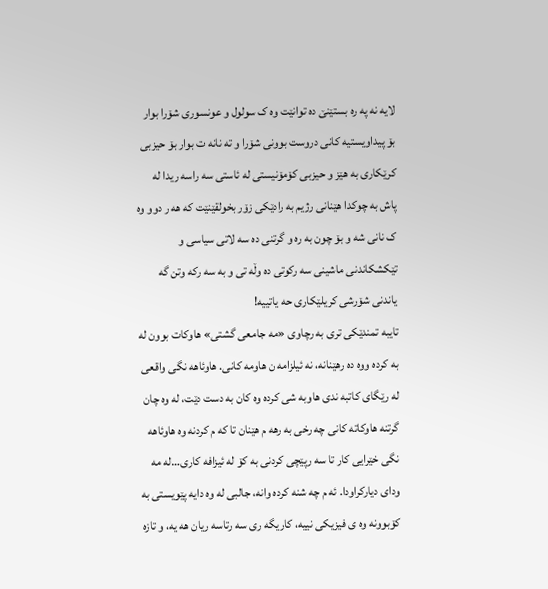لایه نه په ره بستێنێ ده توانێت وه ک سولول و عونسوری شۆرا بوار بۆ پیداویستیه کانی دروست بوونی شۆرا و ته نانه ت بوار بۆ حیزبی کرێکاری به هێز و حیزبی کۆمۆنیستی له ئاستی سه راسه ریدا له پاش به چوکدا هێنانی رژیم به رادێکی زۆر بخولقێنێت که هه ر دوو وه ک نانی شه و بۆ چون به ره و گرتنی ده سه لاتی سیاسی و تێکشکاندنی ماشینی سه رکوتی ده وڵه تی و به سه رکه وتن گه یاندنی شۆرشی کریلێکاری حه یاتییه!
تایبه تمندێکی تری به رچاوی «مه جامعی گشتی» هاوکات بوون له به کرده ووه ده رهێنانه، نه ئیلزامه ن هاومه کانی. هاوئاهه نگی واقعی له رێگای کاتبه ندی هاوبه شی کرده وه کان به دست دێت، له وه چان گرتنه هاوکاته کانی چه رخی به رهه م هێنان تا که م کردنه وه هاوئاهه نگی خێرایی کار تا سه رپێچی کردنی به کۆ له ئیزافه کاری…له مه ودای دیارکراودا. ئه م چه شنه کرده وانه، جالبی له وە دایه پێویستی به کۆبوونه وه ی فیزیکی نییه، کاریگه ری سه رتاسه ریان هه یه، و تازه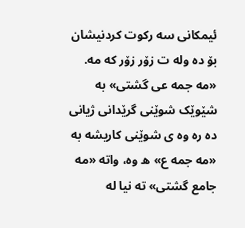ئیمکانی سه رکوت کردنیشان بۆ ده وله ت زۆر زۆر که مه.
«مه جمه عی گشتی» به شێوێک شوێنی گرێدانی ژیانی ده ره وه ی شوێنی کاریشه به «مه جمه ع» ه وه، واته «مه جامع گشتی» ته نیا له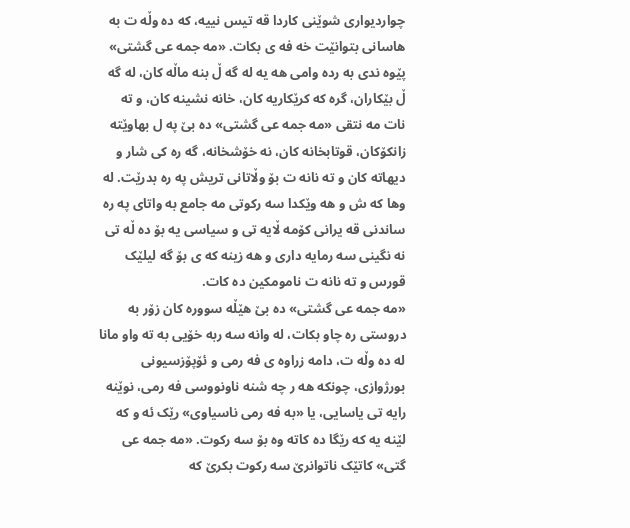چواردیواری شوێنی کاردا قه تیس نییه، که ده وڵه ت به هاسانی بتوانێت خه فه ی بکات. «مه جمه عی گشتی» پێوه ندی به رده وامی هه یه له گه ڵ بنه ماڵه کان، له گه ڵ بێکاران، گره که کرێکاریه کان، خانه نشینه کان، و ته نات مه نتقی «مه جمه عی گشتی» ده بێ په ل بهاوێته زانکۆکان، قوتابخانه کان، نه خۆشخانه، گه ره کی شار و دیهاته کان و ته نانه ت بۆ وڵاتانی تریش په ره بدرێت. له وها که ش و هه وێکدا سه رکوتی مه جامع به واتای په ره ساندنی قه یرانی کۆمه ڵایه تی و سیاسی یه بۆ ده ڵه تی نه نگینی سه رمایه داری و هه زینه که ی بۆ گه لیلێک قورس و ته نانه ت نامومکین ده کات.
«مه جمه عی گشتی» ده بێ هێڵه سووره کان زۆر به دروستی ره چاو بکات، له وانه سه ربه خۆیی به ته واو مانا له ده وڵه ت، دامه زراوه ی فه رمی و ئۆپۆزسیونی بورژوازی، چونکه هه ر چه شنه ناونووسی فه رمی، نوێنه رایه تی یاسایی، یا «به فه رمی ناسیاوی» رێک ئه و که لێنه یه که رێگا ده کاته وه بۆ سه رکوت. «مه جمه عی گتی» کاتێک ناتوانرێ سه رکوت بکرێ که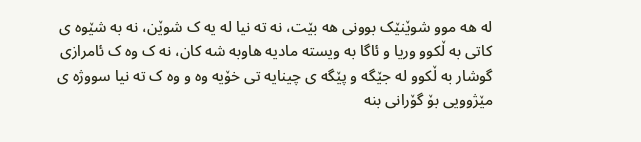له هه موو شوێنێک بوونی هه بێت، نه ته نیا له یه ک شوێن، نه به شێوه ی کاتی به ڵکوو وریا و ئاگا به ویسته مادیه هاوبه شه کان، نه ک وه ک ئامرازی گوشار به ڵکوو له جێگه و پێگه ی چینایه تی خۆیه وه و وه ک ته نیا سووژه ی مێژوویی بۆ گۆرانی بنه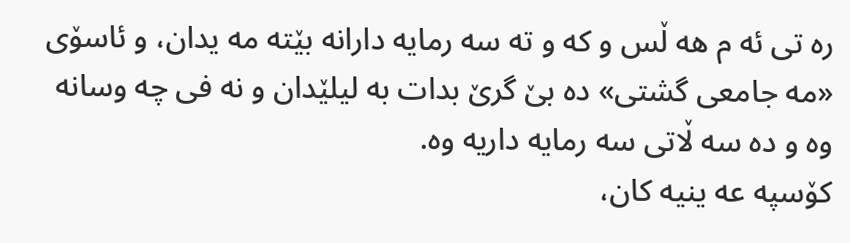ره تی ئه م هه ڵس و که و ته سه رمایه دارانه بێته مه یدان، و ئاسۆی «مه جامعی گشتی» ده بێ گرێ بدات به لیلێدان و نه فی چه وسانه وه و ده سه ڵاتی سه رمایه داریه وه.
کۆسپه عه ینیه کان،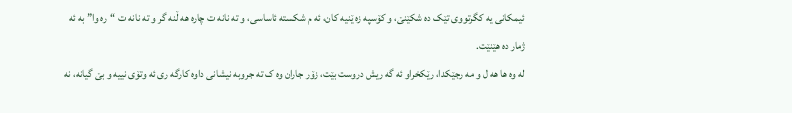ئیمکانی یه کگرتووی تێک ده شکێنێ، و کۆسپه زه ێنیه کان، ئه م شکسته ئاساسی، و ته نانه ت چاره هه ڵنه گر و ته نانه ت “ره وا” به ئه ژمار ده هێنێت.
له وه ها هه ل و مه رجێکدا، رێکخراو ئه گه ریش دروست بێت، زۆر جاران وە ک ته جروبه نیشانی داوە کارگه ری ئه وتۆی نییه و بێ گیانه، نه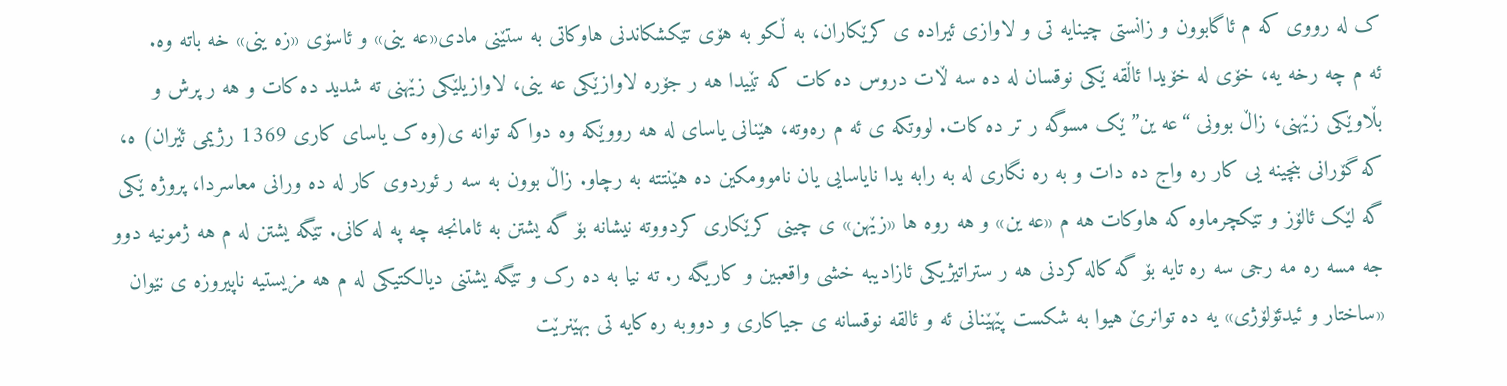ک له رووی که م ئاگابوون و زانستی چینایه تی و لاوازی ئیراده ی کرێکاران، به ڵکو به هۆی تێکشکاندنی هاوکاتی به ستێنی مادی«عه ینی» و ئاسۆی «زه ینی» خه باته وه.
ئه م چه رخه یه، خۆی له خۆیدا ئاڵقه ێکی نوقسان له ده سه ڵات دروس ده کات که تێیدا هه ر جۆره لاوازێکی عه ینی، لاوازیلێکی زێهنی ته شدید ده کات و هه ر پرش و بڵاوێکی زێهنی، زاڵ بوونی “عه ین” ێک مسوگه ر تر ده کات. لووتکه ی ئه م رەوته، هێنانی یاسای له هه رووێکه وه دواکه توانه ی(وه ک یاسای کاری 1369 رژیمی ئێران) ه، که گۆرانی بنچینه یی کار ره واج ده دات و به ره نگاری له به رابه یدا نایاسایی یان ناموومکین ده هێنتته به رچاو. زاڵ بوون به سه ر ئوردوی کار له ده ورانی معاسردا، پروژه ێکی گه لێک ئالۆز و تێکچرماوه که هاوکات هه م «عه ین» و هه روه ها «زێهن» ی چینی کرێکاری کردووته نیشانه بۆ گه یشتن به ئامانجه چه په له کانی. تێگه یشتن له م هه ژمونیه دوو جه مسه ره مه رجی سه ره تایه بۆ گه كاله کردنی هه ر ستراتیژیکی ئازادیبه خشی واقعبین و کاریگه ر. ته نیا به ده رک و تێگه یشتنی دیالکتیکی له م هه مزیستیه ناپیروزه ی نێوان «ساختار و ئیدئۆلۆژی» یه ده توانرێ هیوا به شکست پێهێنانی ئه و ئالقه نوقسانه ی جیاکاری و دووبه ره کایه تی بهێنرێت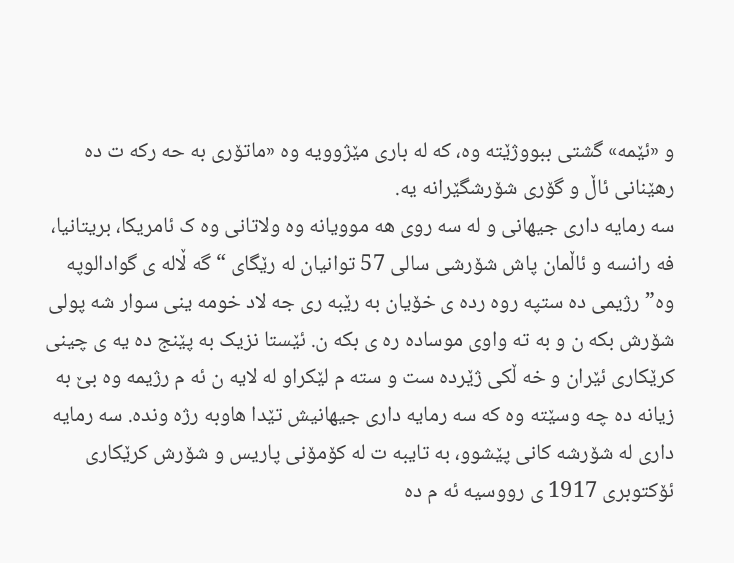و «ئێمه» گشتی ببووژێته وه، که له باری مێژوویه وه «ماتۆری به حه رکه ت ده رهێنانی ئاڵ و گۆری شۆرشگێرانه یه.
سه رمایه داری جیهانی و له سه روی هه موویانه وه ولاتانی وه ک ئامریکا، بریتانیا، فه رانسه و ئاڵمان پاش شۆرشی سالی 57 توانیان له رێگای “گه ڵاله ی گوادالوپه وه” رژیمی ده ستپه روه رده ی خۆیان به رێبه ری جه لاد خومه ینی سوار شه پولی شۆرش بکه ن و به ته واوی موساده ره ی بکه ن. ئێستا نزیک به پێنج ده یه ی چینی کرێکاری ئێران و خه ڵکی ژێرده ست و سته م لێکراو له لایه ن ئه م رژیمه وه بێ به زیانه ده چه وسێته وه که سه رمایه داری جیهانیش تێدا هاوبه رژه ونده. سه رمایه داری له شۆرشه کانی پێشوو، به تایبه ت له کۆمۆنی پاریس و شۆرش کرێکاری ئۆکتوبری 1917 ی رووسیه ئه م ده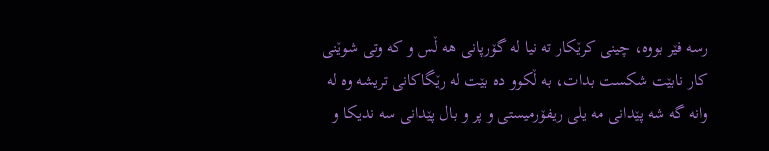رسه فێر بووه، چینی کرێکار ته نیا له گۆرپانی هه ڵس و که وتی شوێنی کار نابێت شکست بدات، به ڵکوو ده بێت له رێگاکانی تریشه وه له وانه گه شه پێدانی مه یلی ریفۆرمیستی و پر و بال پێدانی سه ندیکا و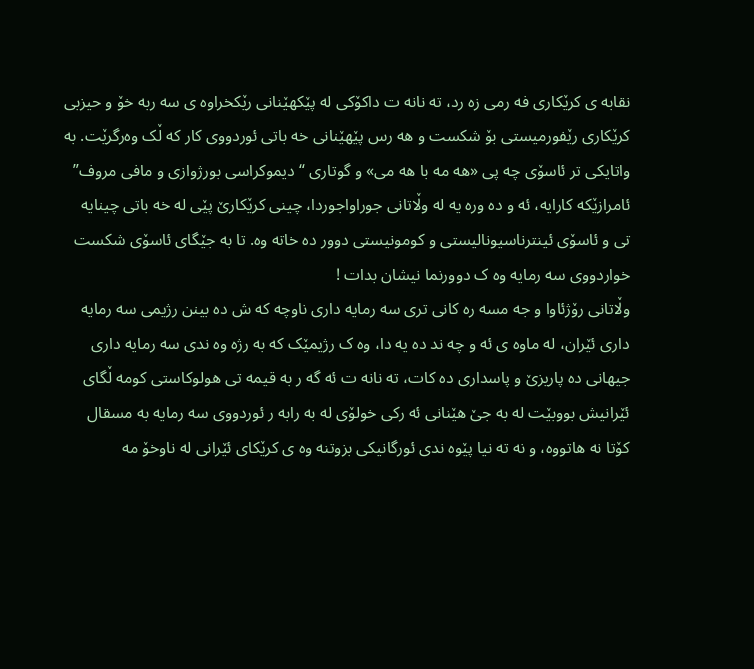نقابه ی کرێکاری فه رمی زه رد، ته نانه ت داکۆکی له پێکهێنانی رێکخراوه ی سه ربه خۆ و حیزبی کرێکاری رێفورمیستی بۆ شکست و هه رس پێهێنانی خه باتی ئوردووی کار که ڵک وەرگرێت. به واتایکی تر ئاسۆی چه پی «هه مه با هه می» و گوتاری “دیموکراسی بورژوازی و مافی مروف” ئامرازێکه کارایه، ئه و ده وره یه له وڵاتانی جوراواجوردا، چینی کرێکارێ پێی له خه باتی چینایه تی و ئاسۆی ئینترناسیونالیستی و کومونیستی دوور دە خاته وە. تا به جێگای ئاسۆی شکست خواردووی سه رمایه وه ک دوورنما نیشان بدات !
وڵاتانی رۆژئاوا و جه مسه ره کانی تری سه رمایه داری ناوچه که ش ده بینن رژیمی سه رمایه داری ئێران، له ماوه ی ئه و چه ند ده یه دا، وه ک رژیمێک که به رژه وه ندی سه رمایه داری جیهانی ده پاریزێ و پاسداری ده کات، ته نانه ت ئه گه ر به قیمه تی هولوکاستی کومه ڵگای ئێرانیش بووبێت له به جێ هێنانی ئه رکی خولۆی له به رابه ر ئوردووی سه رمایه به مسقال کۆتا نه هاتووه، و نه ته نیا پێوه ندی ئورگانیکی بزوتنه وه ی کرێکای ئێرانی له ناوخۆ مه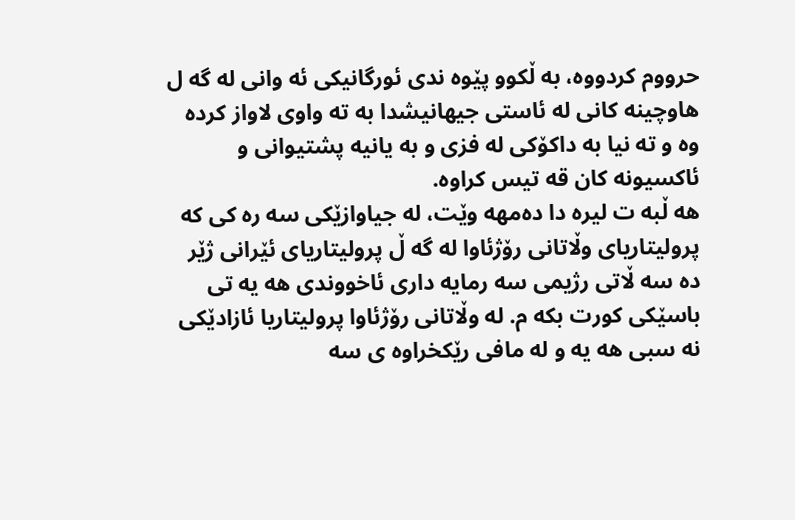حرووم کردووه، به ڵکوو پێوه ندی ئورگانیکی ئه وانی له گه ل هاوچینه کانی له ئاستی جیهانیشدا به ته واوی لاواز کرده وه و ته نیا به داکۆکی له فزی و به یانیه پشتیوانی و ئاکسیونه کان قه تیس کراوه.
هه ڵبه ت لیره دا دەمهه وێت، له جیاوازێکی سه ره کی که پرولیتاریای وڵاتانی رۆژئاوا له گه ڵ پرولیتاریای ئێرانی ژێر ده سه ڵاتی رژیمی سه رمایه داری ئاخووندی هه یه تی باسێکی کورت بکه م. له وڵاتانی رۆژئاوا پرولیتاریا ئازادێکی نه سبی هه یه و له مافی رێکخراوه ی سه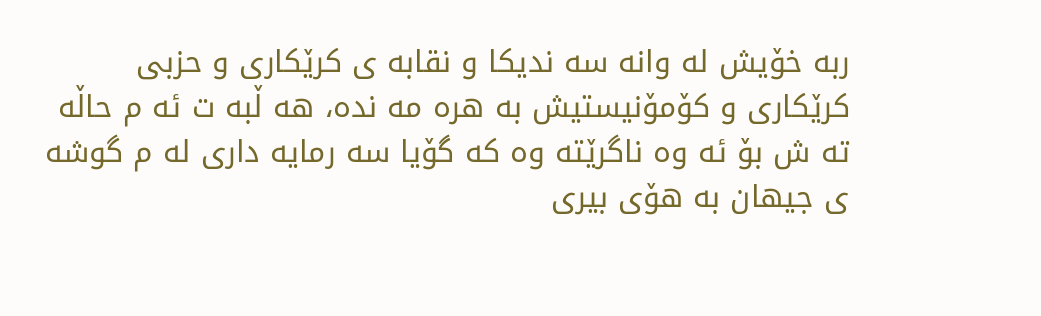ربه خۆیش له وانه سه ندیکا و نقابه ی کرێکاری و حزبی کرێکاری و کۆمۆنیستیش به هره مه نده، هه ڵبه ت ئه م حاڵه ته ش بۆ ئه وه ناگرێته وه که گۆیا سه رمایه داری له م گوشه ی جیهان به هۆی بیری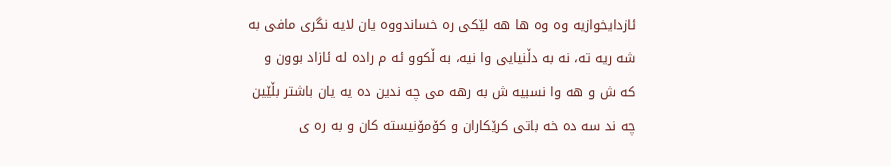ئازدایخوازیه وه وه ها هه لێکی ره خساندووه یان لایه نگری مافی به شه ریه ته، نه به دڵنیایی وا نیه، به ڵکوو ئه م رادە له ئازاد بوون و که ش و هه وا نسبیه ش به رهه می چه ندین ده یه یان باشتر بڵێین چه ند سه ده خه باتی کرێکاران و کۆمۆنیسته کان و به ره ی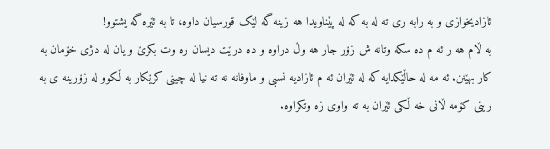ئازادیخوازی و به رابه ری ته له به که له پێناویدا هه زینه گه لێک قورسیان داوه، تا به ئێره گه یشتوو!
به ڵام هه ر ئه م ده سکه وتانه ش زۆر جار هه وڵ دراوه و ده درێت دیسان ره وت بکرێ و یان له دژی خۆمان به کار بهێنن. ئه مه له حاڵێکدایه که له ئێران ئه م ئازادیه نسبی و ماوفانه نه ته نیا له چینی کرێکار به ڵکوو له زۆرینه ی به رینی کۆمه ڵانی خه ڵکی ئێران به ته واوی زه وتکراوه.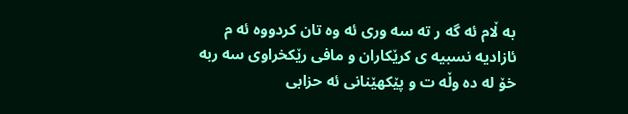به ڵام ئه گه ر ته سه وری ئه وه تان کردووه ئه م ئازادیه نسبیه ی کرێکاران و مافی رێکخراوی سه ربه خۆ له ده وڵه ت و پێکهێنانی ئه حزابی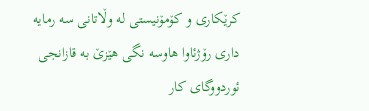کرێکاری و کۆمۆنیستی له وڵاتانی سه رمایه داری رۆژئاوا هاوسه نگی هێزێ به قازانجی ئوردووگای کار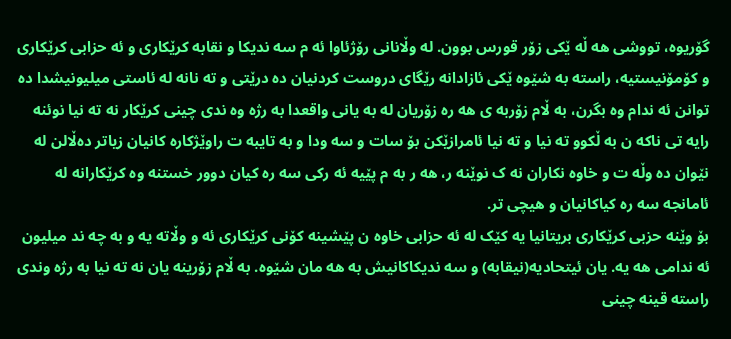گۆریوه، تووشی هه ڵه ێکی زۆر قورس بوون. له وڵانانی رۆژئاوا ئه م سه ندیکا و نقابه کرێکاری و ئه حزابی کرێکاری و کۆمۆنیستیه، راسته به شێوه ێکی ئازادانه رێگای دروست کردنیان ده درێتی و ته نانه له ئاستی میلیونیشدا ده توانن ئه ندام وه بگرن، به ڵام زۆربه ی هه ره زۆریان له به یانی واقعدا به رژه وه ندی چینی کرێکار نه ته نیا نوئنه رایه تی ناکه ن به ڵکوو ته نیا و ته نیا ئامرازێکن بۆ سات و سه ودا و به تایبه ت راوێژکارە کانیان زیاتر دەڵالن له نێوان ده وڵه ت و خاوه نکاران نه ک نوێنه ر، هه ر به م پێیه ئه رکی سه رە کیان دوور خستنه وە کرێکارانه له ئامانجه سه ره کیاکانیان و هیچی تر.
بۆ وێنه حزبی کرێکاری بریتانیا یه کێک له ئه حزابی خاوه ن پێشینه کۆنی کرێکاری ئه و وڵاته یه و به چه ند میلیون ئه ندامی هه یه. یان ئیتحادیه(نیقابه) و سه ندیکاکانیش به هه مان شێوه. به ڵام زۆرینه یان نه ته نیا به رژه وندی راسته قینه چینی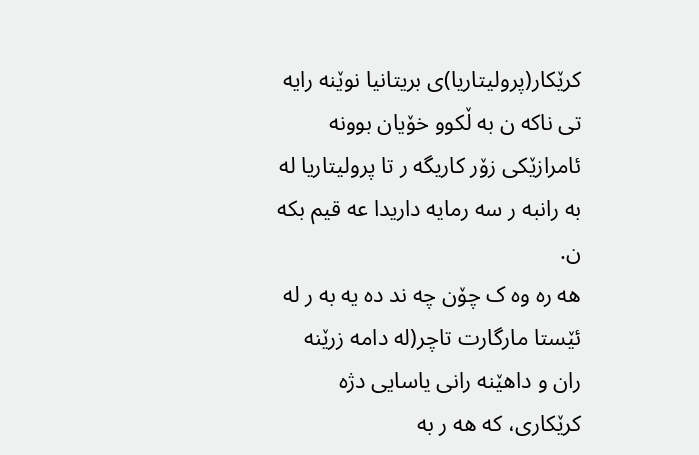کرێکار(پرولیتاریا)ی بریتانیا نوێنه رایه تی ناکه ن به ڵکوو خۆیان بوونه ئامرازێکی زۆر کاریگه ر تا پرولیتاریا له به رانبه ر سه رمایه داریدا عه قیم بکه ن.
هه ره وه ک چۆن چه ند ده یه به ر له ئێستا مارگارت تاچر(له دامه زرێنه ران و داهێنه رانی یاسایی دژه کرێکاری، که هه ر به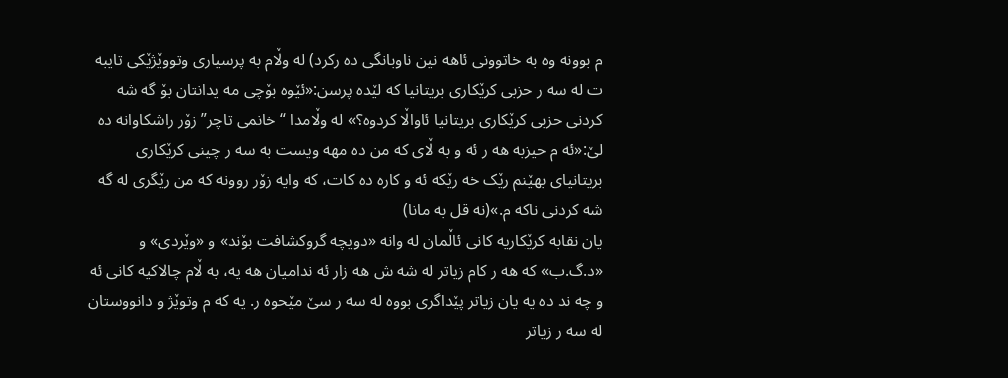م بوونه وه به خاتوونی ئاهه نین ناوبانگی ده رکرد) له وڵام به پرسیاری وتووێژێکی تایبه ت له سه ر حزبی کرێکاری بریتانیا که لێده پرسن:«ئێوه بۆچی مه یدانتان بۆ گه شه کردنی حزبی کرێکاری بریتانیا ئاواڵا کردوه؟» له وڵامدا “خانمی تاچر” زۆر راشکاوانه ده لێ:«ئه م حیزبه هه ر ئه و به ڵای که من ده مهه ویست به سه ر چینی کرێکاری بریتانیای بهێنم رێک خه رێکه ئه و کاره ده کات، که وایه زۆر روونه که من رێگری له گه شه کردنی ناکه م.»(نه قل به مانا)
یان نقابه کرێکاریه کانی ئاڵمان له وانه «دویچه گروکشافت بۆند» و «وێردی» و «د.گ.ب» که هه ر کام زیاتر له شه ش هه زار ئه ندامیان هه یه، به ڵام چالاکیه کانی ئه و چه ند ده یه یان زیاتر پێداگری بووه له سه ر سێ مێحوه ر. یه که م وتوێژ و دانووستان له سه ر زیاتر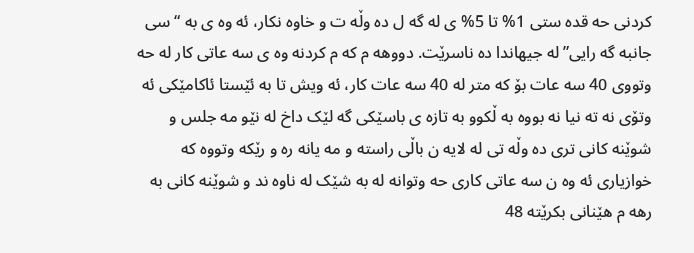کردنی حه قده ستی 1% تا 5% ی له گه ل ده وڵه ت و خاوه نکار، ئه وه ی به “سی جانبه گه رایی” له جیهاندا ده ناسرێت. دووهه م که م کردنه وه ی سه عاتی کار له حه وتووی 40 سه عات بۆ که متر له 40 سه عات کار، ئه ویش تا به ئێستا ئاکامێکی ئه وتۆی نه ته نیا نه بووه به ڵکوو به تازه ی باسێکی گه لێک داخ له نێو مه جلس و شوێنه کانی تری ده وڵه تی له لایه ن باڵی راسته و مه یانه ره و رێکه وتووه که خوازیاری ئه وه ن سه عاتی کاری حه وتوانه له به شێک له ناوه ند و شوێنه کانی به رهه م هێنانی بکرێته 48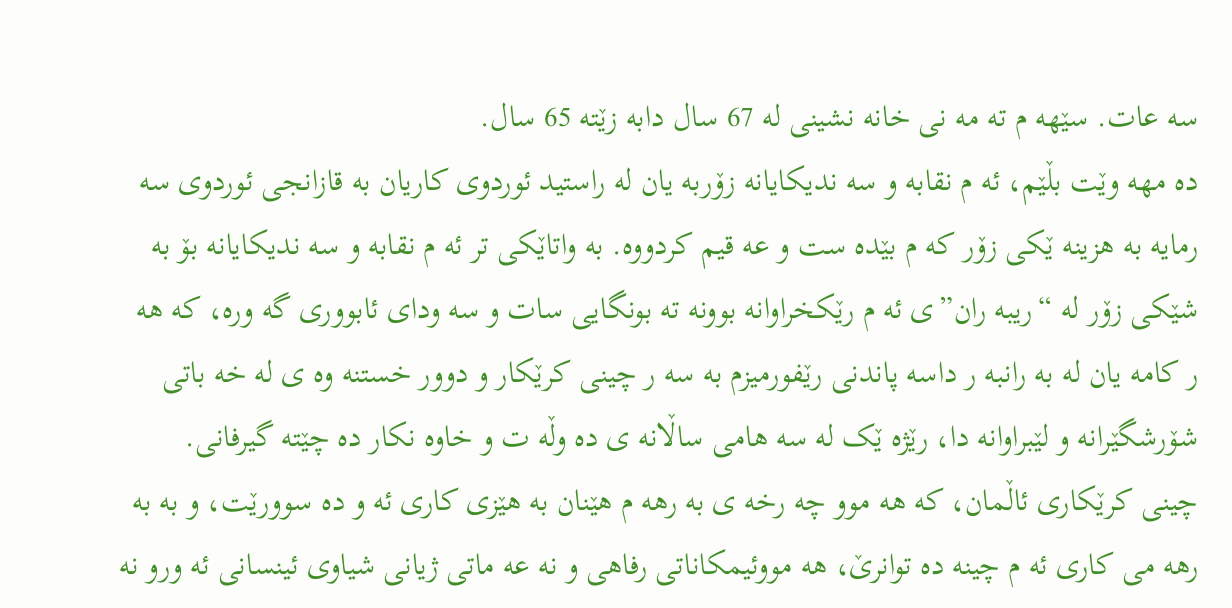سه عات. سێهه م ته مه نی خانه نشینی له 67 سال دابه زێته 65 سال.
ده مهه وێت بڵێم، ئه م نقابه و سه ندیکایانه زۆربه یان له راستید ئوردوی کاریان به قازانجی ئوردوی سه رمایه به هزینه ێکی زۆر که م بێده ست و عه قیم کردووه. به واتاێکی تر ئه م نقابه و سه ندیکایانه بۆ به شێکی زۆر له “ریبه ران”ی ئه م رێکخراوانه بوونه ته بونگایی سات و سه ودای ئابووری گه وره، که هه ر کامه یان له به رانبه ر داسه پاندنی رێفورمیزم به سه ر چینی کرێکار و دوور خستنه وه ی له خه باتی شۆرشگێرانه و لێبراوانه دا، رێژه ێک له سه هامی ساڵانه ی ده وڵه ت و خاوه نکار ده چێته گیرفانی.
چینی کرێکاری ئاڵمان، که هه موو چه رخه ی به رهه م هێنان به هێزی کاری ئه و ده سوورێت، و به به رهه می کاری ئه م چینه ده توانرێ، هه مووئیمکاناتی رفاهی و نه عه ماتی ژیانی شیاوی ئینسانی ئه ورو نه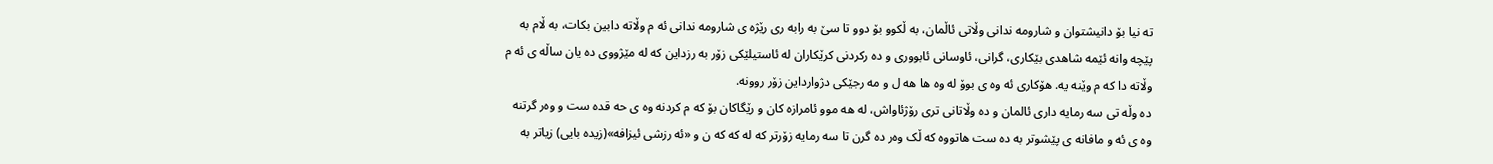ته نیا بۆ دانیشتوان و شارومه ندانی وڵاتی ئاڵمان، به ڵکوو بۆ دوو تا سێ به رابه ری رێژه ی شارومه ندانی ئه م وڵاته دابین بکات، به ڵام به پێچه وانه ئێمه شاهدی بێکاری، گرانی، ئاوسانی ئابووری و ده رکردنی کرێکاران له ئاستیلێکی زۆر به رزداین که له مێژووی ده یان ساڵه ی ئه م وڵاته دا که م وێنه یه. هۆکاری ئه وه ی بوۆ له وه ها هه ل و مه رجێکی دژوارداین زۆر روونه.
ده وڵه تی سه رمایه داری ئالمان و ده وڵاتانی تری رۆژئاواش، له هه موو ئامرازە کان و رێگاکان بۆ که م کردنه وە ی حه قده ست و وەر گرتنه وە ی ئه و مافانه ی پێشوتر به دە ست هاتووه که ڵک وەر دە گرن تا سه رمایه زۆرتر که له که که ن و «ئه رزشی ئیزافه»(زیده بایی) زیاتر به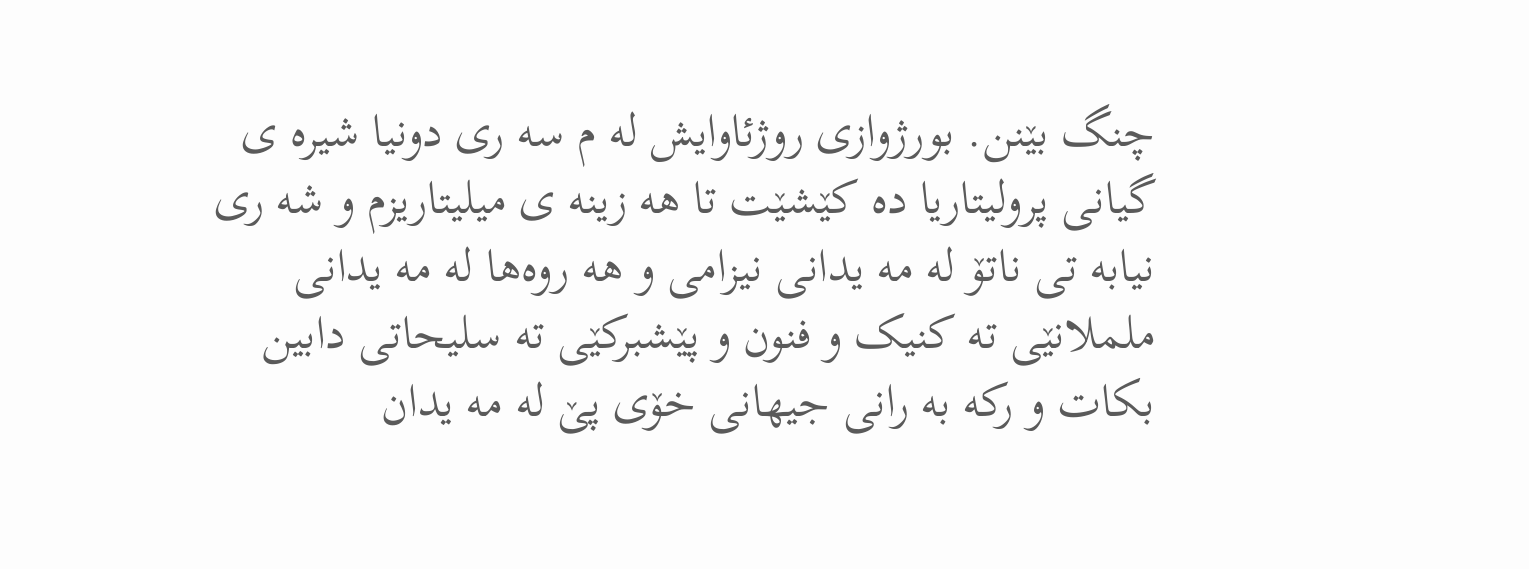چنگ بێنن. بورژوازی روژئاوایش له م سه ری دونیا شیره ی گیانی پرولیتاریا ده کێشێت تا هه زینه ی میلیتاریزم و شه ری نیابه تی ناتۆ له مه یدانی نیزامی و هه روەها له مه یدانی ململانێی ته کنیک و فنون و پێشبرکێی ته سلیحاتی دابین بکات و رکه به رانی جیهانی خۆی پێ له مه یدان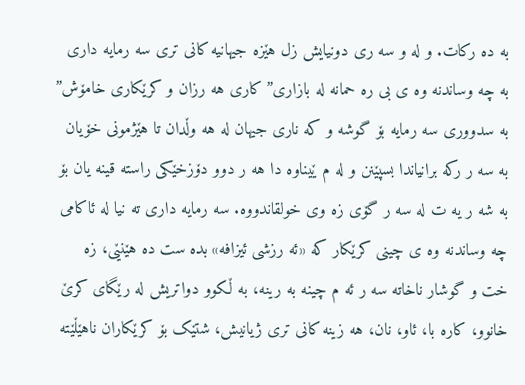به ده رکات. و له و سه ری دونیایش زل هێزه جیهانیه کانی تری سه رمایه داری به چه وساندنه وه ی بی ره حمانه له بازاری”کاری هه رزان و کرێکاری خامۆش” به سدووری سه رمایه بۆ گوشه و که ناری جیهان له هه وڵدان تا هێژمونی خۆیان به سه ر رکه برانیاندا بسپێنن و له م ێیناوه دا هه ر دوو دۆزخێکی راسته قینه یان بۆ به شه ر یه ت له سه ر گۆی زه وی خولقاندووه. سه رمایه داری ته نیا له ئاکامی چه وساندنه وه ی چینی کرێکار که «ئه رزشی ئیزافه» بده ست ده هێنێی، زه خت و گوشار ناخاته سه ر ئه م چینه به رینه، به ڵکوو دواتریش له رێگای کرێ خانوو، کاره با، ئاو، نان، هه زینه کانی تری ژیانیش، شتێک بۆ کرێکاران ناهێڵێته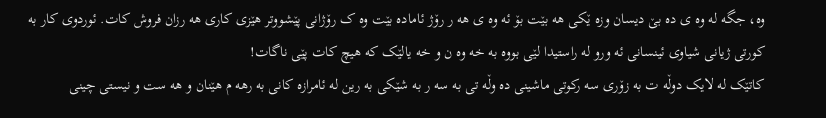وه، جگه له وه ی ده بێ دیسان وزه ێکی هه بێت بۆ ئه وه ی هه ر رۆژ ئاماده بێت وە ک رۆژانی پێشووتر هێزی کاری هه رزان فروش کات. ئوردوی کار به کورتی ژیانی شیاوی ئینسانی ئه ورو له راستیدا لێی بووه به خه وه ن و خه یالێک که هیچ کات پێی ناگات!
کاتێک له لایک دوڵه ت به زۆری سه رکوتی ماشینی ده وڵه تی به سه ر به شێکی به رین له ئامرازه کانی به رهه م هێنان و هه ست و نیستی چینی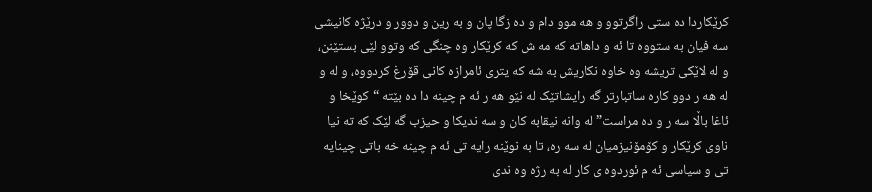کرێکاردا ده ستی راگرتوو و هه موو دام و ده زگا پان و به رین و دوور و درێژه کانیشی سه فیان به ستووه تا ئه و داهاته که مه ش که کرێکار وه چنگی که وتوو لێی بستێنن، و له لاێکی تریشه وه خاوه نکاریش به شه که یتری ئامرازه کانی قۆرغ کردووه، و له و له هه ر دوو کاره ساتبارتر گه رایشاتێک له نێو هه ر ئه م چینه دا ده بێته “کوێخا و ئاغا باڵا سه ر و ده مراست” له وانه نیقابه کان و سه ندیکا و حیزب گه لێک که ته نیا ناوی کرێکار و کۆمۆنیزمیان له سه ره، تا به نوێنه رایه تی ئه م چینه خه باتی چینایه تی و سیاسی ئه م ئوردوه ی کار له به رژه وه ندی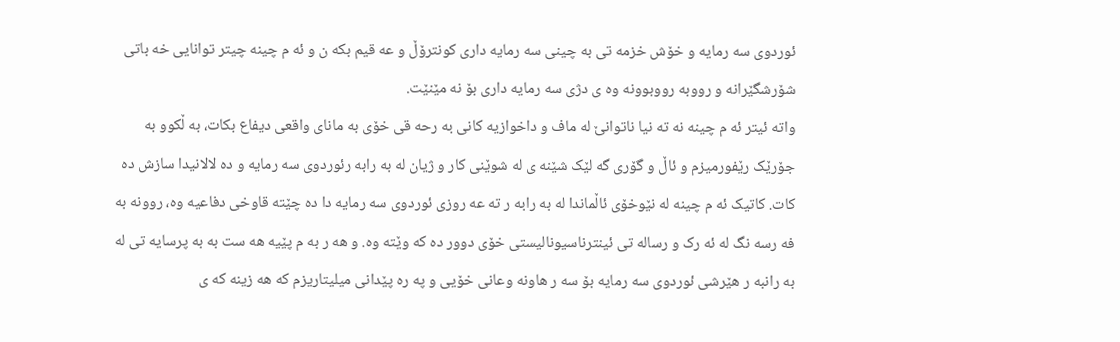ئوردوی سه رمایه و خۆش خزمه تی به چینی سه رمایه داری کونترۆڵ و عه قیم بکه ن و ئه م چینه چیتر توانایی خه باتی شۆرشگێرانه و رووبه رووبوونه وه ی دژی سه رمایه داری بۆ نه مێنێت.
واته ئیتر ئه م چینه نه ته نیا ناتوانێ له ماف و داخوازیه کانی به رحه قی خۆی به مانای واقعی دیفاع بکات، به ڵکوو به جۆرێک رێفورمیزم و ئاڵ و گۆری گه لێک شێنه ی له شوێنی کار و ژیان له به رابه رئوردوی سه رمایه و ده لالانیدا سازش ده کات. کاتیک ئه م چینه له نێوخۆی ئاڵماندا له به رابه ر ته عه روزی ئوردوی سه رمایه دا ده چێته قاوخی دفاعیه وه، روونه به فه رسه نگ له ئه رک و رساله تی ئینترناسیونالیستی خۆی دوور ده که وێته وه. و هه ر به م پێیه هه ست به به پرسایه تی له به رانبه ر هێرشی ئوردوی سه رمایه بۆ سه ر هاونه وعانی خۆیی و په ره پێدانی میلیتاریزم که هه زینه که ی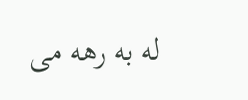له به رهه می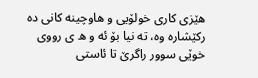هێزی کاری خولۆیی و هاوچینه کانی ده رکێشاره وه، ته نیا بۆ ئه و ه ی رووی خوێی سوور راگرێ تا ئاستی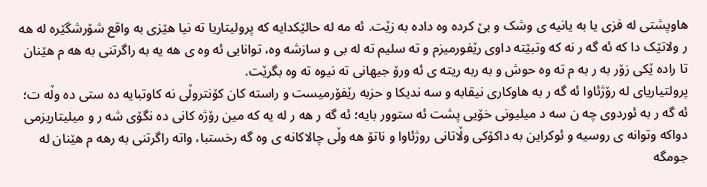هاوپشتی له فزی یا به یانیه ی وشک و بێ کرده وه داده به زێت. ئه مه له حالێکدایه که پرولیتاریا ته نیا هێزی به واقع شۆرشگێره له هه ر ولاتێک دا که ئه گه ر نه که وتبێته داوی رێفورمیزم و ته سلیم ته له بی و سازشه وه، توانایی ئه وه ی هه یه به راگرتنی به هه م هێنان تا راده ێکی زۆر به ر به م ته وه حوش و به ربه ریته ی ئه ورۆ جیهانی ته نیوه ته وه بگرێت.
پرولتیاریای له رۆژئاوا ئه گه ر به هاوکاری نیقابه و سه ندیکا و حزبه رێفۆرمیست و راسته کان کۆنتروڵی نه کاوتبایه ده ستی ده وڵه ت؛ ئه گه ر به ئوردوی چه ن سه د میلیونی خۆیی پشت ئه ستوور بایه؛ ئه گه ر هه ر له یه که مین رۆژه کانی دە نگۆی شه ر و میلیتاریزمی دواکه وتوانه ی روسیه و ئوکراین به داکۆکی وڵاتانی روژئاوا و ناتۆ هه وڵی چالاکانه ی وه گه رخستبا، واته راگرتنی به رهه م هێنان له جومگه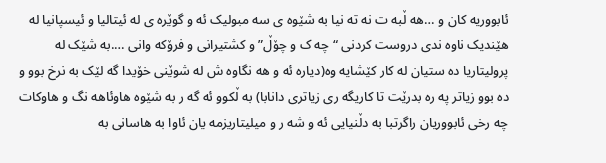ئابووریه کان و …هه ڵبه ت نه ته نیا به شێوه ی سه مبولیک ئه و گوێره ی له ئیتالیا و ئیسپانیا له هێندیک ناوه ندی دروست کردنی “چه ک و چۆڵ” و کشتیرانی و فرۆکه وانی ….به شێک له پرولیتاریا ده ستیان له کار کێشایه وه(دیاره ئه و هه نگاوه ش له شوێنی خۆیدا گه لێک به نرخ بوو و ده بوو زیاتر په ره بدرێت تا کاریگه ری زیاتری دانابا) به ڵکوو ئه گه ر به شێوه هاوئاهه نگ و هاوکات چه رخی ئابووریان راگرتبا به دڵنیایی ئه و شه ر و میلیتاریزمه یان ئاوا به هاسانی به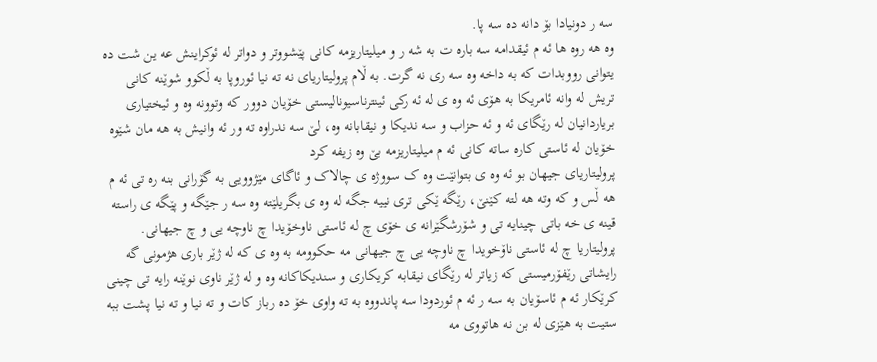سه ر دونیادا بۆ دانه ده سه پا.
وه هه روه ها ئه م ئیقدامه سه باره ت به شه ر و میلیتاریزمه کانی پێشووتر و دواتر له ئوکراینش عه ین شت ده یتوانی رووبدات که به داخه وه سه ری نه گرت. به ڵام پرولیتاریای نه ته نیا ئوروپا به ڵکوو شوێنه کانی تریش له وانه ئامریکا به هۆی ئه وه ی له ئه رکی ئینترناسیونالیستی خۆیان دوور که وتوونه وه و ئیختیاری بریاردانیان له رێگای ئه و ئه حزاب و سه ندیکا و نیقابانه وه، لێ سه ندراوه ته ور ئه وانیش به هه مان شێوه خۆیان له ئاستی کارە ساته کانی ئه م میلیتاریزمه بێ وە زیفه کرد
پرولیتاریای جیهان بو ئه وه ی بتوانێت وه ک سووژه ی چالاک و ئاگای مێژوویی به گۆرانی بنه ره تی ئه م هه ڵس و که وته هه لته کێنێ، رێگه ێکی تری نییه جگه له وه ی بگریلێته وه سه ر جێگه و پێگه ی راسته قینه ی خه باتی چینایه تی و شۆرشگێرانه ی خۆی چ له ئاستی ناوخۆیدا چ ناوچه یی و چ جیهانی.
پرولیتاریا چ له ئاستی ناۆخویدا چ ناوچه یی چ جیهانی مه حکوومه به وه ی که له ژێر باری هژمونی گه رایشاتی رێفۆرمیستی که زیاتر له رێگای نیقابه کریکاری و سندیکاکانه وه و له ژێر ناوی نوێنه رایه تی چینی کرێکار ئه م ئاسۆیان به سه ر ئه م ئوردودا سه پاندووه به ته واوی خۆ ده رباز کات و ته نیا و ته نیا پشت ببه ستیت به هێزی له بن نه هاتووی مه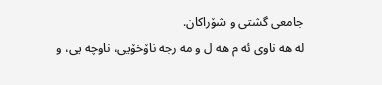جامعی گشتی و شۆراکان.
له هه ناوی ئه م هه ل و مه رجه ناۆخۆیی، ناوچه یی، و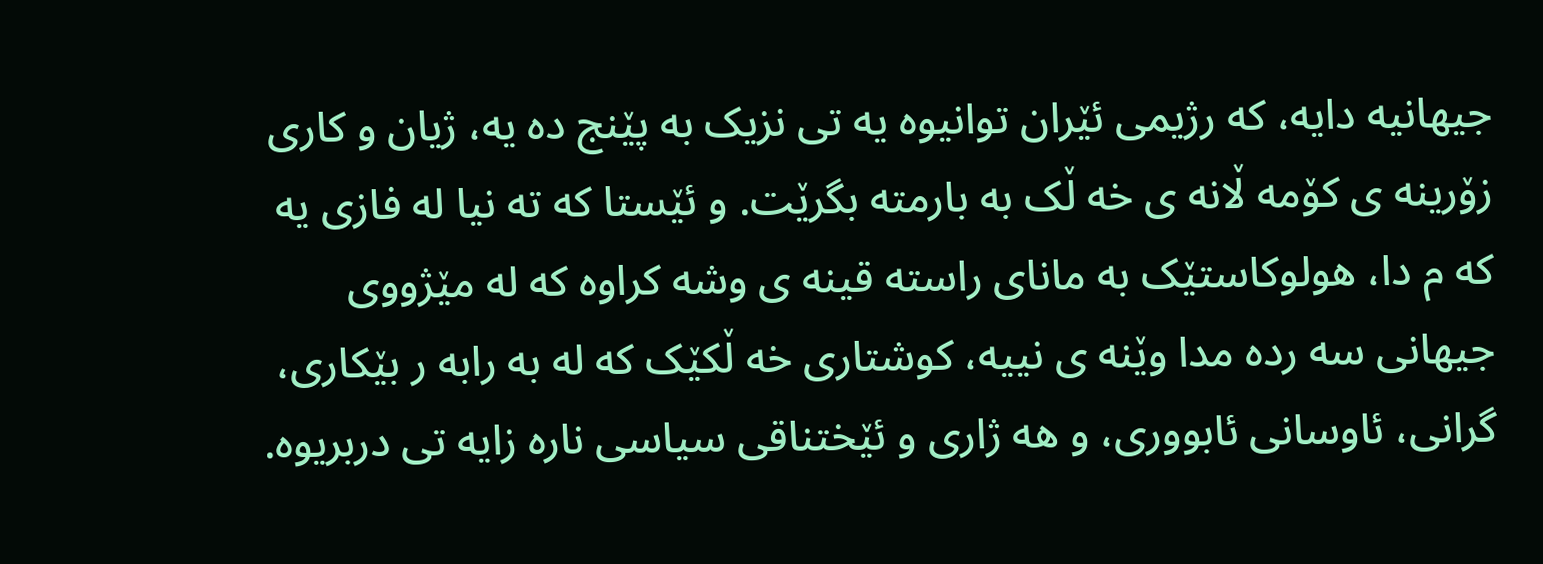جیهانیه دایه، که رژیمی ئێران توانیوه یه تی نزیک به پێنج ده یه، ژیان و کاری زۆرینه ی کۆمه ڵانه ی خه ڵک به بارمته بگرێت. و ئێستا که ته نیا له فازی یه که م دا، هولوکاستێک به مانای راسته قینه ی وشه کراوه که له مێژووی جیهانی سه ردە مدا وێنه ی نییه، کوشتاری خه ڵکێک که له به رابه ر بێکاری، گرانی، ئاوسانی ئابووری، و هه ژاری و ئێختناقی سیاسی ناره زایه تی دربریوه.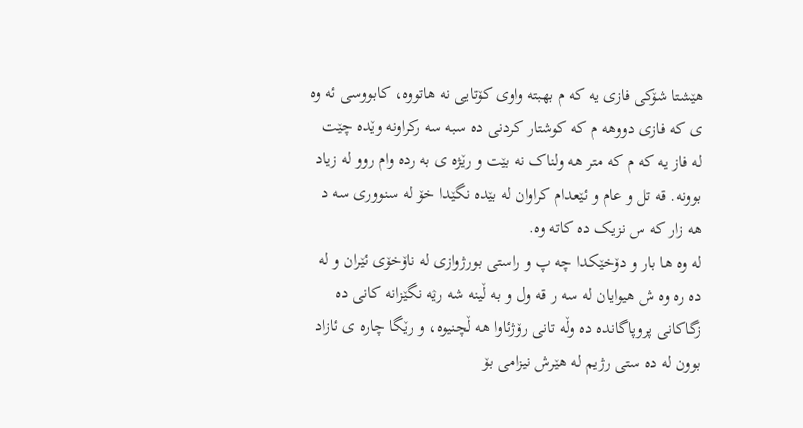هێشتا شۆکی فازی یه که م بهبته واوی کۆتایی نه هاتووه، کابووسی ئه وه ی که فازی دووهه م که کوشتار کردنی ده سبه سه رکراونه وێده چێت له فاز یه که م که متر هه ولناک نه بێت و رێژه ی به ردە وام روو له زیاد بوونه. قه تل و عام و ئێعدام کراوان له بێده نگێدا خۆ له سنووری سه د هه زار که س نزیک ده کاته وه.
له وه ها بار و دۆخێکدا چه پ و راستی بورژوازی له ناۆخۆی ئێران و له ده ره وه ش هیوایان له سه ر قه ول و به ڵینه شه رؽه نگێزانه کانی ده زگاکانی پروپاگانده ده وڵه تانی رۆژئاوا هه ڵچنیوه، و رێگا چاره ی ئازاد بوون له ده ستی رژیم له هێرش نیزامی بۆ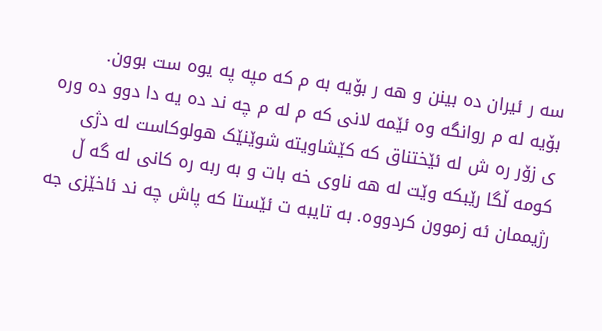سه ر ئیران ده بینن و هه ر بۆیه به م که مپه په یوه ست بوون.
بۆیه له م روانگه وه ئێمه لانی که م له م چه ند ده یه دا دوو ده وره ی زۆر ره ش له ئێختناق که کێشاویته شوێنێک هولوکاست له دژی کومه ڵگا رێبکه وێت له هه ناوی خه بات و به ربه ره کانی له گه ڵ رژیممان ئه زموون کردووه. به تایبه ت ئێستا که پاش چه ند ئاخێزی جه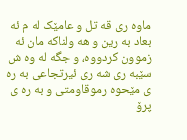ماوه ری قه تل و عامێک له م ئه بعاد به رین و هه ولناکه مان ئه زموون کردووه، و جگه له وه ش سێبه ری شه ری ئیرتجاعی به ره ی مێحوه رموقاومتی و به ره ی پرۆ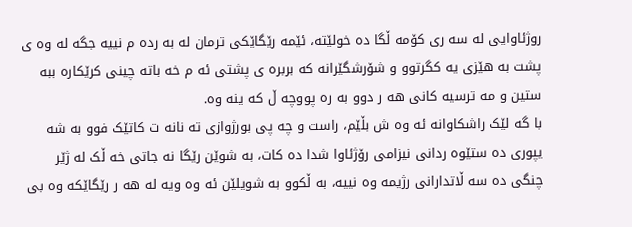روژئاوایی له سه ری کۆمه ڵگا ده خولێته، ئێمه رێگاێکی ترمان له به رده م نییه جگه له وه ی پشت به هێزی یه کگرتوو و شۆرشگێرانه که بربره ی پشتی ئه م خه باته چینی کرێکاره ببه ستین و مه ترسیه کانی هه ر دوو به ره پووچه ڵ که ینه وه.
با گه لێک راشکاوانه ئه وه ش بڵێم، راست و چه پی بورژوازی ته نانه ت کاتێک فوو به شه یپوری ده ستێوه ردانی نیزامی رۆژئاوا شدا ده کات، به شوێن رێگا نه جاتی خه ڵک له ژێر چنگی ده سه ڵاتدارانی رژیمه وه نییه، به ڵکوو به شویلێن ئه وه ویه له هه ر رێگاێکه وه بی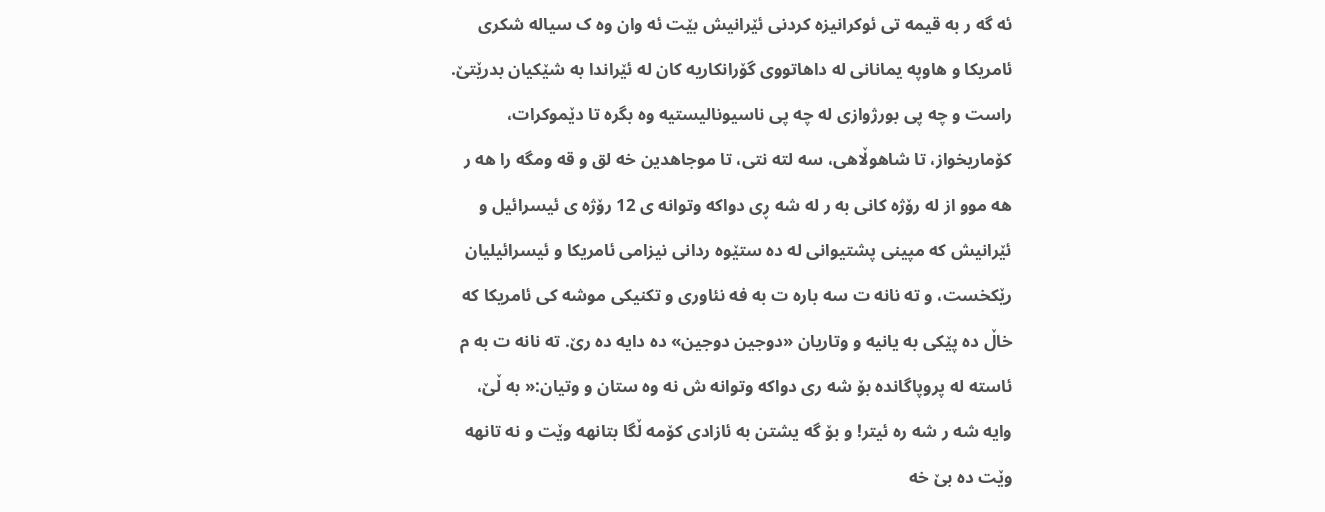ئه گه ر به قیمه تی ئوکرانیزه کردنی ئێرانیش بێت ئه وان وه ک سیاله شکری ئامریکا و هاوپه یمانانی له داهاتووی گۆرانکاریه کان له ئێراندا به شێکیان بدرێتێ.
راست و چه پی بورژوازی له چه پی ناسیونالیستیه وه بگره تا دێموکرات، کۆماریخواز، تا شاهوڵاهی، سه لته نتی، تا موجاهدین خه لق و قه ومگه را هه ر هه موو از له رۆژه کانی به ر له شه ڕی دواکه وتوانه ی 12 رۆژه ی ئیسرائیل و ئێرانیش که مپینی پشتیوانی له ده ستێوه ردانی نیزامی ئامریکا و ئیسرائیلیان رێکخست، و ته نانه ت سه باره ت به فه نئاوری و تکنیکی موشه کی ئامریکا که خاڵ ده پێکی به یانیه و وتاریان «دوجین دوجین» ده دایه ده رێ. ته نانه ت به م ئاسته له پروپاگانده بۆ شه ری دواکه وتوانه ش نه وه ستان و وتیان:« به ڵێ، وایه شه ر شه ره ئیتر! و بۆ گه یشتن به ئازادی کۆمه ڵگا بتانهه وێت و نه تانهه وێت ده بێ خه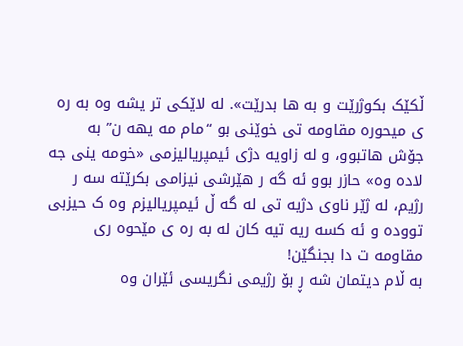ڵکێک بکوژرێت و به ها بدرێت». له لاێکی تر یشه وە به ره ی میحوره مقاومه تی خوێنی بو “مام مه یهه ن” به جۆش هاتبوو، و له زاویه دژی ئیمپریالیزمی «خومه ینی جه لاده وه» حازر بوو ئه گه ر هێرشی نیزامی بکرێته سه ر رژیم، له ژێر ناوی دژیه تی له گه ڵ ئیمپریالیزم وه ک حیزبی تووده و ئه کسه ریه تیه کان له به ره ی مێحوه ری مقاومه ت دا بجنگێن!
به ڵام دیتمان شه ڕ بۆ رژیمی نگریسی ئێران وه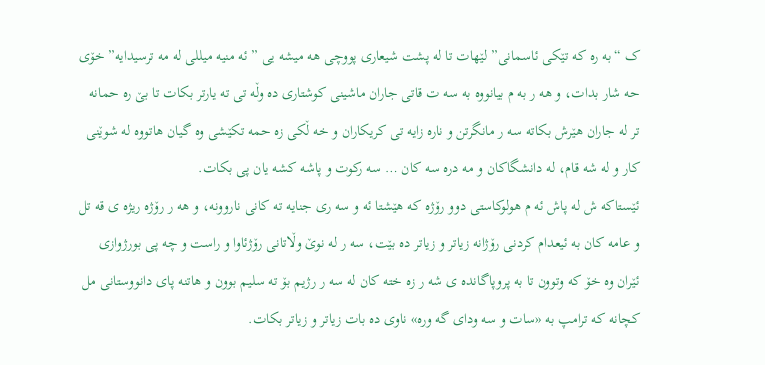ک “به ره که تێکی ئاسمانی” لێهات تا له پشت شیعاری پووچی هه میشه یی ” ئه منیه میللی له مه ترسیدایه” خۆی حه شار بدات، و هه ر به م بیانووه به سه ت قاتی جاران ماشینی کوشتاری ده وڵه تی ته یارتر بکات تا بێ ره حمانه تر له جاران هێرش بکاته سه ر مانگرتن و ناره زایه تی کریکاران و خه ڵکی زه حمه تکێشی وه گیان هاتووه له شوێنی کار و له شه قام، له دانشگاکان و مه دره سه کان … سه رکوت و پاشه کشه یان پی بکات.
ئێستاکه ش له پاش ئه م هولوکاستی دوو رۆژه که هێشتا ئه و سه ری جنایه ته کانی ناروونه، و هه ر رۆژه ریژه ی قه تل و عامه کان به ئیعدام کردنی رۆژانه زیاتر و زیاتر ده بێت، سه ر له نوێ وڵاتانی رۆژئاوا و راست و چه پی بورژوازی ئێران وه خۆ که وتوون تا به پروپاگانده ی شه ر زه خته کان له سه ر رژیم بۆ ته سلیم بوون و هاتنه پای دانووستانی مل کچانه که ترامپ به «سات و سه ودای گه وره» ناوی ده بات زیاتر و زیاتر بکات.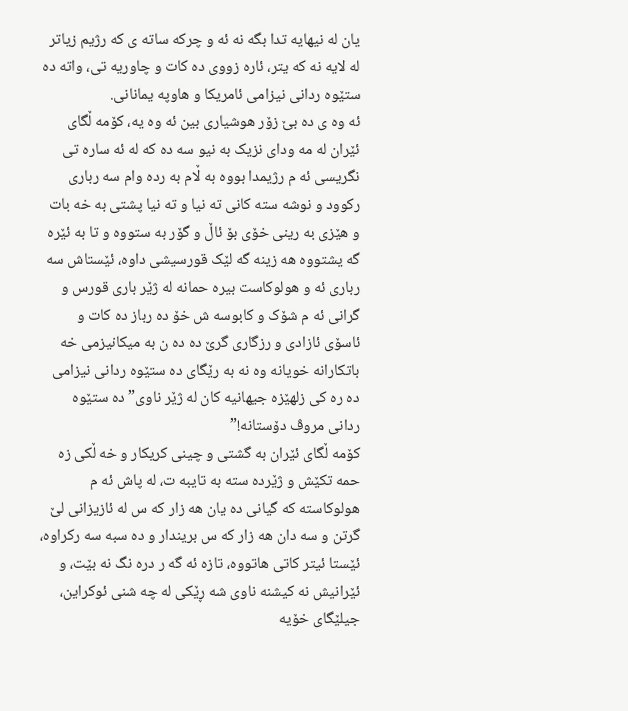یان له نیهایه تدا بگه نه ئه و چرکه ساته ی که رژیم زیاتر له لایه نه که یتر، ئاره زووی ده کات و چاوریه تی، واته ده ستێوه ردانی نیزامی ئامریکا و هاوپه یمانانی.
ئه وه ی ده بێ زۆر هوشیاری بین ئه وه یه، کۆمه ڵگای ئێران له مه ودای نزیک به نیو سه ده که له ئه ساره تی نگریسی ئه م رژیمدا بووه به ڵام به رده وام سه رباری رکوود و نوشه سته کانی ته نیا و ته نیا پشتی به خه بات و هێزی به رینی خۆی بۆ ئاڵ و گۆر به ستووه و تا به ئێره گه یشتووه هه زینه گه لێک قورسیشی داوه، ئێستاش سه رباری ئه و هولوکاست بیره حمانه له ژێر باری قورس و گرانی ئه م شۆک و کابوسه ش خۆ ده رباز ده کات و ئاسۆی ئازادی و رزگاری گرێ ده ده ن به میکانیزمی خه باتکارانه خویانه وه نه به رێگای ده ستێوه ردانی نیزامی ده ره کی زلهێزه جیهانیه کان له ژێر ناوی” ده ستێوه ردانی مروڤ دۆستانه!”
کۆمه ڵگای ئێران به گشتی و چینی کریکار و خه ڵکی زه حمه تکێش و ژێرده سته به تایبه ت، له پاش ئه م هولوکاسته که گیانی ده یان هه زار که س له ئازیزانی لێ گرتن و سه دان هه زار که س بریندار و ده سبه سه رکراوه، ئێستا ئیتر کاتی هاتووه، تازه ئه گه ر دره نگ نه بێت، و ئێرانیش نه کیشنه ناوی شه ڕێکی له چه شنی ئوکراین، جیلێگای خۆیه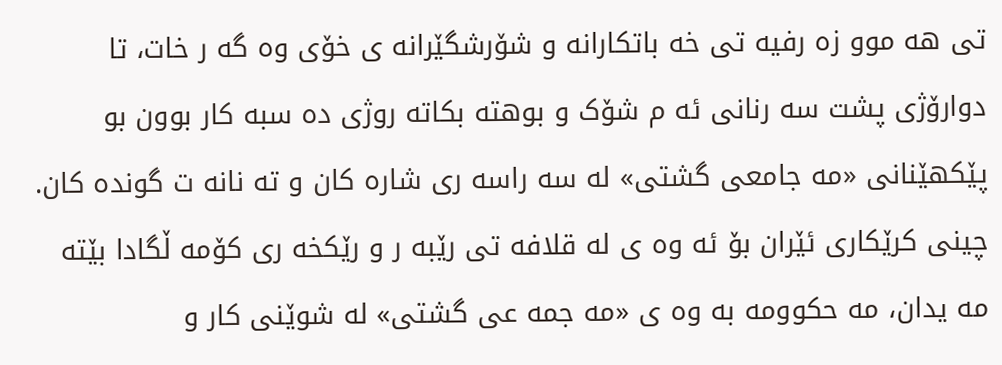تی هه موو زه رفیه تی خه باتکارانه و شۆرشگێرانه ی خۆی وه گه ر خات، تا دوارۆژی پشت سه رنانی ئه م شۆک و بوهته بکاته روژی ده سبه کار بوون بو پێکهێنانی «مه جامعی گشتی» له سه راسه ری شاره کان و ته نانه ت گونده کان. چینی کرێکاری ئێران بۆ ئه وه ی له قلافه تی رێبه ر و رێکخه ری کۆمه ڵگادا بێته مه یدان، مه حکوومه به وه ی «مه جمه عی گشتی» له شوێنی کار و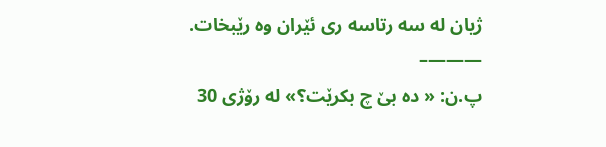ژیان له سه رتاسه ری ئێران وه رێبخات.
———–
پ.ن: « ده بێ چ بکرێت؟» له رۆژی 30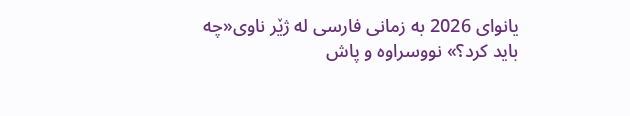یانوای 2026 به زمانی فارسی له ژێر ناوی«چه باید کرد؟» نووسراوه و پاش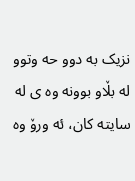نزیک به دوو حه وتوو له بڵاو بوونه وه ی له سایته کان، ئه ورۆ وه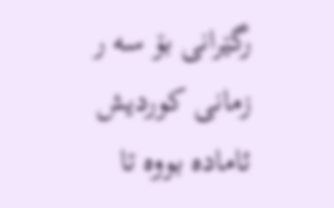رگێرانی بۆ سه ر زمانی کوردیش ئاماده بووه تا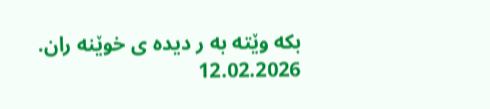بکه وێته به ر دیده ی خوێنه ران.
12.02.2026